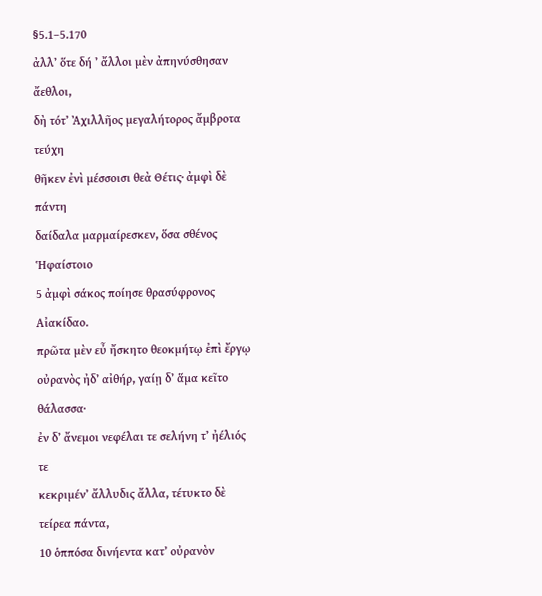§5.1–5.170
ἀλλʼ ὅτε δή ʼ ἄλλοι μὲν ἀπηνύσθησαν ἄεθλοι,
δὴ τότʼ Ἀχιλλῆος μεγαλήτορος ἄμβροτα τεύχη
θῆκεν ἐνὶ μέσσοισι θεὰ Θέτις· ἀμφὶ δὲ πάντη
δαίδαλα μαρμαίρεσκεν, ὅσα σθένος Ἡφαίστοιο
5 ἀμφὶ σάκος ποίησε θρασύφρονος Αἰακίδαο.
πρῶτα μὲν εὖ ἤσκητο θεοκμήτῳ ἐπὶ ἔργῳ
οὐρανὸς ἠδʼ αἰθήρ, γαίῃ δʼ ἅμα κεῖτο θάλασσα·
ἐν δʼ ἄνεμοι νεφέλαι τε σελήνη τʼ ἠέλιός τε
κεκριμένʼ ἄλλυδις ἄλλα, τέτυκτο δὲ τείρεα πάντα,
10 ὁππόσα δινήεντα κατʼ οὐρανὸν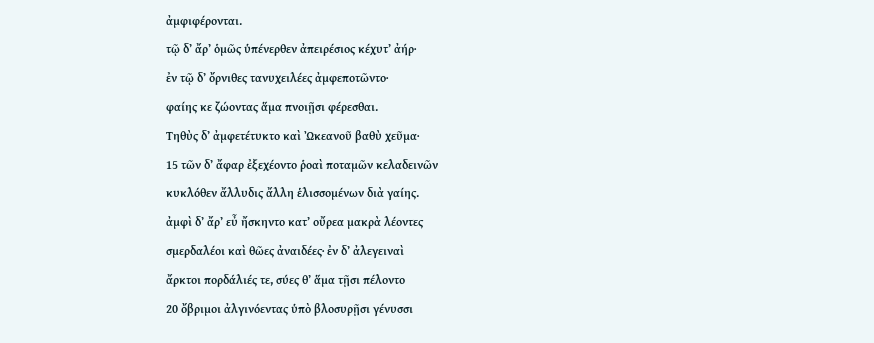ἀμφιφέρονται.
τῷ δʼ ἄρʼ ὁμῶς ὑπένερθεν ἀπειρέσιος κέχυτʼ ἀήρ·
ἐν τῷ δʼ ὄρνιθες τανυχειλέες ἀμφεποτῶντο·
φαίης κε ζώοντας ἅμα πνοιῇσι φέρεσθαι.
Τηθὺς δʼ ἀμφετέτυκτο καὶ Ὠκεανοῦ βαθὺ χεῦμα·
15 τῶν δʼ ἄφαρ ἐξεχέοντο ῥοαὶ ποταμῶν κελαδεινῶν
κυκλόθεν ἄλλυδις ἄλλη ἑλισσομένων διὰ γαίης.
ἀμφὶ δʼ ἄρʼ εὖ ἤσκηντο κατʼ οὔρεα μακρὰ λέοντες
σμερδαλέοι καὶ θῶες ἀναιδέες· ἐν δʼ ἀλεγειναὶ
ἄρκτοι πορδάλιές τε, σύες θʼ ἅμα τῇσι πέλοντο
20 ὄβριμοι ἀλγινόεντας ὑπὸ βλοσυρῇσι γένυσσι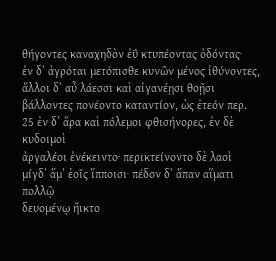θήγοντες καναχηδὸν ἐΰ κτυπέοντας ὀδόντας·
ἐν δʼ ἀγρόται μετόπισθε κυνῶν μένος ἰθύνοντες,
ἄλλοι δʼ αὖ λάεσσι καὶ αἰγανέῃσι θοῇσι
βάλλοντες πονέοντο καταντίον, ὡς ἐτεόν περ.
25 ἐν δʼ ἄρα καὶ πόλεμοι φθισήνορες, ἐν δὲ κυδοιμοὶ
ἀργαλέοι ἐνέκειντο· περικτείνοντο δὲ λαοὶ
μίγδʼ ἅμʼ ἑοῖς ἵπποισι· πέδον δʼ ἅπαν αἵματι πολλῷ
δευομένῳ ἤικτο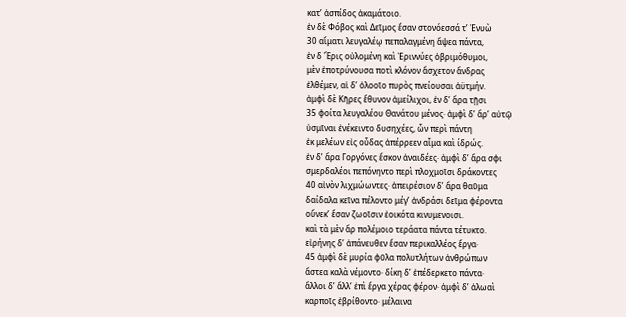κατʼ ἀσπίδος ἀκαμάτοιο.
ἐν δὲ Φόβος καὶ Δεῖμος ἔσαν στονόεσσά τʼ Ἐνυὼ
30 αἵματι λευγαλέῳ πεπαλαγμένη ἅψεα πάντα,
ἐν δ Ἔρις οὐλομένη καὶ Ἐριννύες ὀβριμόθυμοι,
μὲν ἐποτρύνουσα ποτὶ κλόνον ἄσχετον ἄνδρας
ἐλθέμεν, αἱ δʼ ὀλοοῖο πυρὸς πνείουσαι ἀϋτμήν.
ἀμφὶ δὲ Κῆρες ἔθυνον ἀμείλιχοι, ἐν δʼ ἄρα τῇσι
35 φοίτα λευγαλέου Θανάτου μένος· ἀμφὶ δʼ ἄρʼ αὐτῷ
ὑσμῖναι ἐνέκειντο δυσηχέες, ὧν περὶ πάντη
ἐκ μελέων εἰς οὖδας ἀπέρρεεν αἷμα καὶ ίδρώς.
ἐν δʼ ἄρα Γοργόνες ἔσκον ἀναιδέες· ἀμφὶ δʼ ἄρα σφι
σμερδαλέοι πεπόνηντο περὶ πλοχμοῖσι δράκοντες
40 αἰνὸν λιχμώωντες· ἀπειρέσιον δʼ ἄρα θαῦμα
δαίδαλα κεῖνα πέλοντο μέγʼ ἀνδράσι δεῖμα φέροντα
οὕνεκʼ ἔσαν ζωοῖσιν ἐοικότα κινυμενοισι.
καὶ τὰ μὲν ἄρ πολέμοιο τεράατα πάντα τέτυκτο.
εἰρήνης δʼ ἀπάνευθεν ἔσαν περικαλλέος ἔργα·
45 ἀμφὶ δὲ μυρία φῦλα πολυτλήτων ἀνθρώπων
ἄστεα καλὰ νέμοντο· δίκη δʼ ἐπέδερκετο πάντα·
ἄλλοι δʼ ἄλλʼ ἐπὶ ἔργα χέρας φέρον· ἀμφὶ δʼ ἀλωαὶ
καρποῖς ἐβρίθοντο· μέλαινα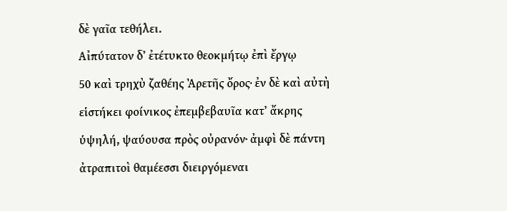δὲ γαῖα τεθήλει.
Αἰπύτατον δʼ ἐτέτυκτο θεοκμήτῳ ἐπὶ ἔργῳ
50 καὶ τρηχὺ ζαθέης Ἀρετῆς ὄρος· ἐν δὲ καὶ αὐτὴ
εἱστήκει φοίνικος ἐπεμβεβαυῖα κατʼ ἄκρης
ὑψηλή, ψαύουσα πρὸς οὐρανόν· ἀμφὶ δὲ πάντη
ἀτραπιτοὶ θαμέεσσι διειργόμεναι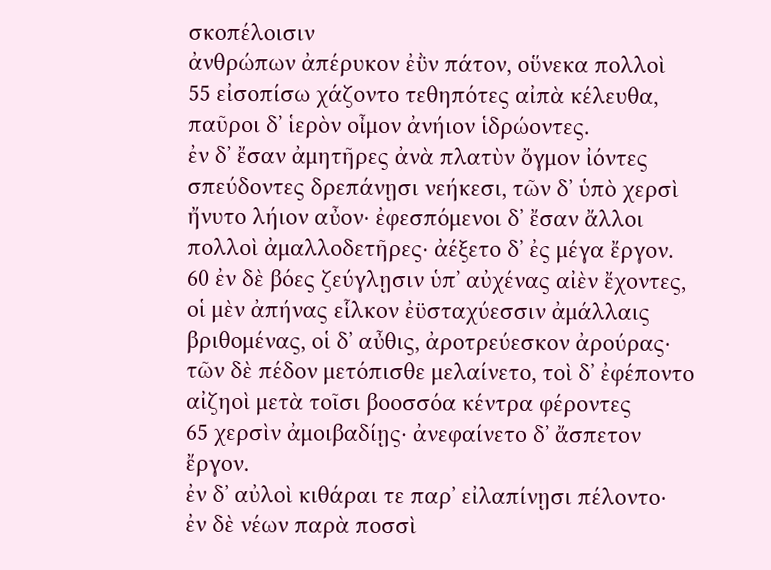σκοπέλοισιν
ἀνθρώπων ἀπέρυκον ἐῢν πάτον, οὕνεκα πολλοὶ
55 εἰσοπίσω χάζοντο τεθηπότες αἰπὰ κέλευθα,
παῦροι δʼ ἱερὸν οἶμον ἀνήιον ἱδρώοντες.
ἐν δʼ ἔσαν ἀμητῆρες ἀνὰ πλατὺν ὄγμον ἰόντες
σπεύδοντες δρεπάνῃσι νεήκεσι, τῶν δʼ ὑπὸ χερσὶ
ἤνυτο λήιον αὖον· ἐφεσπόμενοι δʼ ἔσαν ἄλλοι
πολλοὶ ἀμαλλοδετῆρες· ἀέξετο δʼ ἐς μέγα ἔργον.
60 ἐν δὲ βόες ζεύγλῃσιν ὑπʼ αὐχένας αἰὲν ἔχοντες,
οἱ μὲν ἀπήνας εἷλκον ἐϋσταχύεσσιν ἀμάλλαις
βριθομένας, οἱ δʼ αὖθις, ἀροτρεύεσκον ἀρούρας·
τῶν δὲ πέδον μετόπισθε μελαίνετο, τοὶ δʼ ἐφέποντο
αἰζηοὶ μετὰ τοῖσι βοοσσόα κέντρα φέροντες
65 χερσὶν ἀμοιβαδίῃς· ἀνεφαίνετο δʼ ἄσπετον ἔργον.
ἐν δʼ αὐλοὶ κιθάραι τε παρʼ εἰλαπίνῃσι πέλοντο·
ἐν δὲ νέων παρὰ ποσσὶ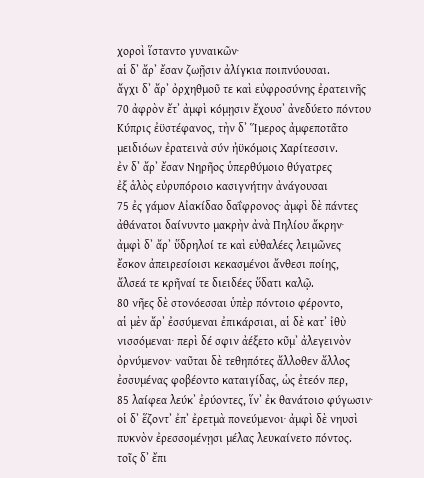χοροὶ ἵσταντο γυναικῶν·
αἱ δʼ ἄρʼ ἔσαν ζωῇσιν ἀλίγκια ποιπνύουσαι.
ἄγχι δʼ ἄρʼ ὀρχηθμοῦ τε καὶ εὐφροσύνης ἐρατεινῆς
70 ἀφρὸν ἔτʼ ἀμφὶ κόμῃσιν ἔχουσʼ ἀνεδύετο πόντου
Κύπρις ἐϋστέφανος, τὴν δʼ Ἵμερος ἀμφεποτᾶτο
μειδιόων ἐρατεινὰ σύν ἠϋκόμοις Χαρίτεσσιν.
ἐν δʼ ἄρʼ ἔσαν Νηρῆος ὑπερθύμοιο θύγατρες
ἐξ ἁλὸς εὐρυπόροιο κασιγνήτην ἀνάγουσαι
75 ἐς γάμον Αἰακίδαο δαΐφρονος· ἀμφὶ δὲ πάντες
ἀθάνατοι δαίνυντο μακρὴν ἀνὰ Πηλίου ἄκρην·
ἀμφὶ δʼ ἄρʼ ὕδρηλοί τε καὶ εὐθαλέες λειμῶνες
ἔσκον ἀπειρεσίοισι κεκασμένοι ἄνθεσι ποίης,
ἄλσεά τε κρῆναί τε διειδέες ὕδατι καλῷ.
80 νῆες δὲ στονόεσσαι ὑπὲρ πόντοιο φέροντο,
αἱ μὲν ἄρʼ ἐσσύμεναι ἐπικάρσιαι, αἱ δὲ κατʼ ἰθὺ
νισσόμεναι· περὶ δέ σφιν ἀέξετο κῦμʼ ἀλεγεινὸν
ὀρνύμενον· ναῦται δὲ τεθηπότες ἄλλοθεν ἄλλος
ἐσσυμένας φοβέοντο καταιγίδας, ὡς ἐτεόν περ,
85 λαίφεα λεύκʼ ἐρύοντες, ἵνʼ ἐκ θανάτοιο φύγωσιν·
οἱ δʼ ἕζοντʼ ἐπʼ ἐρετμὰ πονεύμενοι· ἀμφὶ δὲ νηυσὶ
πυκνὸν ἐρεσσομένῃσι μέλας λευκαίνετο πόντος.
τοῖς δʼ ἔπι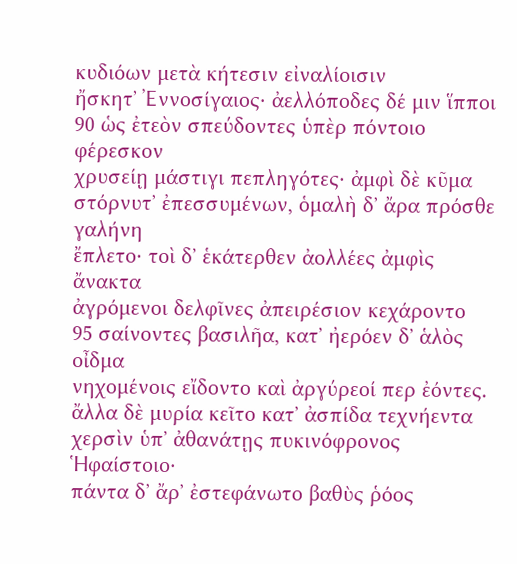κυδιόων μετὰ κήτεσιν εἰναλίοισιν
ἤσκητʼ Ἐννοσίγαιος· ἀελλόποδες δέ μιν ἵπποι
90 ὡς ἐτεὸν σπεύδοντες ὑπὲρ πόντοιο φέρεσκον
χρυσείῃ μάστιγι πεπληγότες· ἀμφὶ δὲ κῦμα
στόρνυτʼ ἐπεσσυμένων, ὁμαλὴ δʼ ἄρα πρόσθε γαλήνη
ἔπλετο· τοὶ δʼ ἑκάτερθεν ἀολλέες ἀμφὶς ἄνακτα
ἀγρόμενοι δελφῖνες ἀπειρέσιον κεχάροντο
95 σαίνοντες βασιλῆα, κατʼ ἠερόεν δʼ ἁλὸς οἶδμα
νηχομένοις εἴδοντο καὶ ἀργύρεοί περ ἐόντες.
ἄλλα δὲ μυρία κεῖτο κατʼ ἀσπίδα τεχνήεντα
χερσὶν ὑπʼ ἀθανάτῃς πυκινόφρονος Ἡφαίστοιο·
πάντα δʼ ἄρʼ ἐστεφάνωτο βαθὺς ῥόος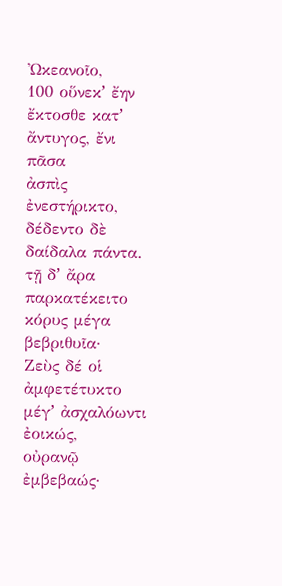Ὠκεανοῖο,
100 οὕνεκʼ ἔην ἔκτοσθε κατʼ ἄντυγος, ἔνι πᾶσα
ἀσπὶς ἐνεστήρικτο, δέδεντο δὲ δαίδαλα πάντα.
τῇ δʼ ἄρα παρκατέκειτο κόρυς μέγα βεβριθυῖα·
Ζεὺς δέ οἱ ἀμφετέτυκτο μέγʼ ἀσχαλόωντι ἐοικώς,
οὐρανῷ ἐμβεβαώς·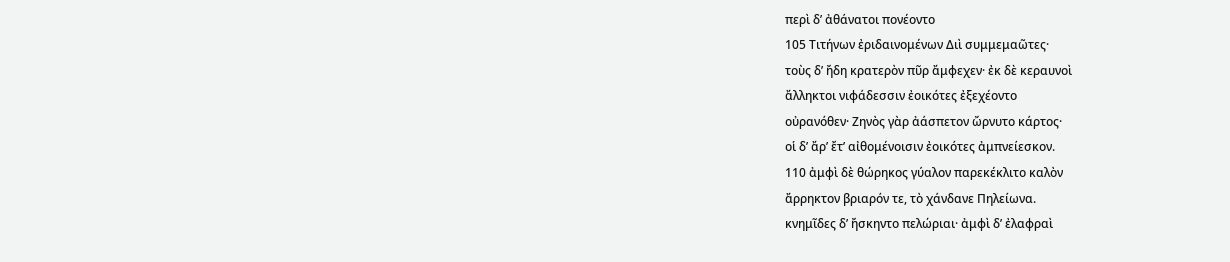περὶ δʼ ἀθάνατοι πονέοντο
105 Τιτήνων ἐριδαινομένων Διὶ συμμεμαῶτες·
τοὺς δʼ ἤδη κρατερὸν πῦρ ἄμφεχεν· ἐκ δὲ κεραυνοὶ
ἄλληκτοι νιφάδεσσιν ἐοικότες ἐξεχέοντο
οὐρανόθεν· Ζηνὸς γὰρ ἀάσπετον ὤρνυτο κάρτος·
οἱ δʼ ἄρʼ ἔτʼ αἰθομένοισιν ἐοικότες ἀμπνείεσκον.
110 ἀμφὶ δὲ θώρηκος γύαλον παρεκέκλιτο καλὸν
ἄρρηκτον βριαρόν τε, τὸ χάνδανε Πηλείωνα.
κνημῖδες δʼ ἤσκηντο πελώριαι· ἀμφὶ δʼ ἐλαφραὶ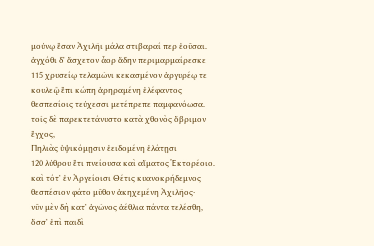μούνῳ ἔσαν Ἀχιλῆι μάλα στιβαραί περ ἐοῦσαι.
ἀγχόθι δʼ ἄσχετον ἆορ ἄδην περιμαρμαίρεσκε
115 χρυσείῳ τελαμῶνι κεκασμένον ἀργυρέῳ τε
κουλεῷ ἔπι κώπη ἀρηραμένη ἐλέφαντος
θεσπεσίοις τεύχεσσι μετέπρεπε παμφανόωσα.
τοῖς δὲ παρεκτετάνυστο κατὰ χθονὸς ὄβριμον ἔγχος,
Πηλιὰς ὑψικόμῃσιν ἐειδομένη ἐλάτῃσι
120 λύθρου ἔτι πνείουσα καὶ αἵματος Ἑκτορέοιο.
καὶ τότʼ ἐν Ἀργείοισι Θέτις κυανοκρήδεμνος
θεσπέσιον φάτο μῦθον ἀκηχεμένη Ἀχιλῆος·
νῦν μὲν δὴ κατʼ ἀγῶνος ἀέθλια πάντα τελέσθη,
ὅσσʼ ἐπὶ παιδὶ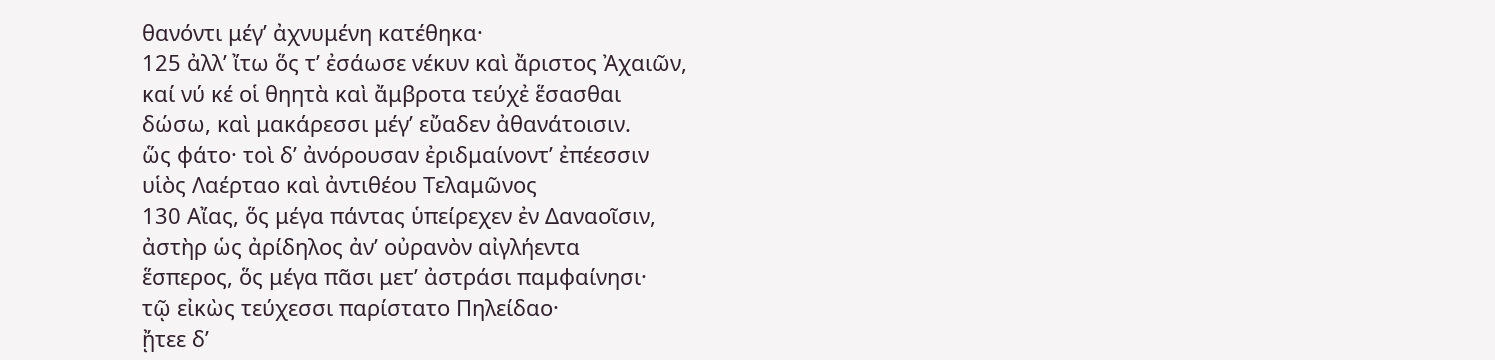θανόντι μέγʼ ἀχνυμένη κατέθηκα·
125 ἀλλʼ ἴτω ὅς τʼ ἐσάωσε νέκυν καὶ ἄριστος Ἀχαιῶν,
καί νύ κέ οἱ θηητὰ καὶ ἄμβροτα τεύχἐ ἕσασθαι
δώσω, καὶ μακάρεσσι μέγʼ εὔαδεν ἀθανάτοισιν.
ὥς φάτο· τοὶ δʼ ἀνόρουσαν ἐριδμαίνοντʼ ἐπέεσσιν
υἱὸς Λαέρταο καὶ ἀντιθέου Τελαμῶνος
130 Αἴας, ὅς μέγα πάντας ὑπείρεχεν ἐν Δαναοῖσιν,
ἀστὴρ ὡς ἀρίδηλος ἀνʼ οὐρανὸν αἰγλήεντα
ἕσπερος, ὅς μέγα πᾶσι μετʼ ἀστράσι παμφαίνησι·
τῷ εἰκὼς τεύχεσσι παρίστατο Πηλείδαο·
ᾔτεε δʼ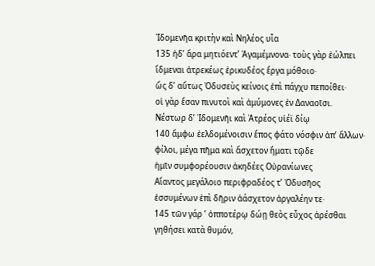Ἰδομενῆα κριτὴν καὶ Νηλέος υἷα
135 ἠδʼ ἄρα μητιόεντʼ Ἀγαμέμνονα· τοὺς γὰρ ἐώλπει
ἴδμεναι ἀτρεκέως ἐρικυδέος ἔργα μόθοιο·
ὥς δʼ αὕτως Ὀδυσεὺς κείνοις ἐπὶ πάγχυ πεποίθει·
οἱ γὰρ ἔσαν πινυτοὶ καὶ ἀμύμονες ἐν Δαναοῖσι.
Νέστωρ δʼ Ἰδομενῆι καὶ Ἀτρέος υἱέϊ δίῳ
140 ἄμφω ἐελδομένοισιν ἔπος φάτο νόσφιν ἀπʼ ἄλλων·
φίλοι, μέγα πῆμα καὶ ἄσχετον ἤματι τῷδε
ἡμῖν συμφορέουσιν ἀκηδέες Οὐρανίωνες
Αἴαντος μεγάλοιο περιφραδέος τʼ Ὀδυσῆος
ἐσσυμένων ἐπὶ δῆριν ἀάσχετον ἀργαλέην τε·
145 τῶν γάρ ʼ ὁπποτέρῳ δώῃ θεὸς εὖχος ἀρέσθαι
γηθήσει κατὰ θυμόν,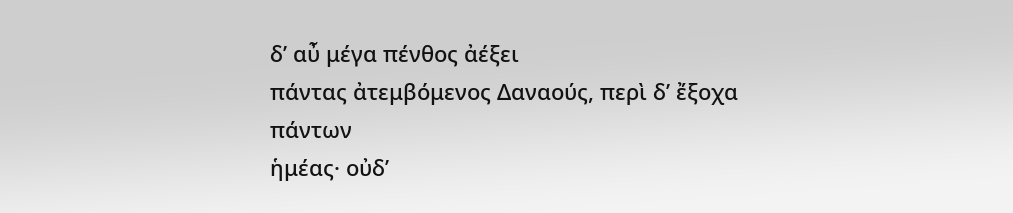δʼ αὖ μέγα πένθος ἀέξει
πάντας ἀτεμβόμενος Δαναούς, περὶ δʼ ἔξοχα πάντων
ἡμέας· οὐδʼ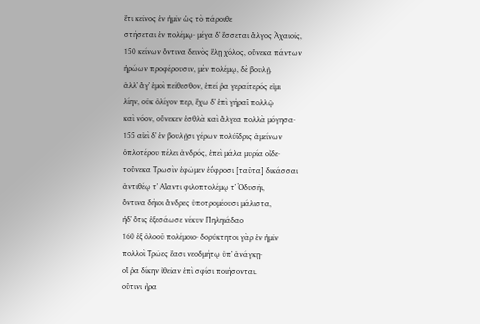ἔτι κεῖνος ἐν ἡμῖν ὡς τὸ πάροιθε
στήσεται ἐν πολέμῳ· μέγα δʼ ἔσσεται ἄλγος Ἀχαιοῖς,
150 κείνων ὅντινα δεινὸς ἕλῃ χόλος, οὕνεκα πάντων
ἡρώων προφέρουσιν, μὲν πολέμῳ, δὲ βουλῇ.
ἀλλʼ ἄγʼ ἐμοὶ πείθεσθον, ἐπεί ῥα γεραίτερός εἰμι
λίην, οὐκ ὀλίγον περ, ἔχω δʼ ἐπὶ γήραϊ πολλῷ
καὶ νόον, οὕνεκεν ἐσθλὰ καὶ ἄλγεα πολλὰ μόγησα·
155 αἰεὶ δʼ ἐν βουλῇσι γέρων πολύϊδρις ἀμείνων
ὁπλοτέρου πέλει ἀνδρός, ἐπεὶ μάλα μυρία οἶδε·
τοὔνεκα Τρωσὶν ἐφῶμεν ἐΰφροσι [ταῦτα] δικάσσαι
ἀντιθέῳ τʼ Αἴαντι φιλοπτολέμῳ τʼ Ὀδυσῆι,
ὅντινα δήιοι ἄνδρες ὑποτρομέουσι μάλιστα,
ἠδʼ ὅτις ἐξεσάωσε νέκυν Πηληιάδαο
160 ἐξ ὀλοοῦ πολέμοιο· δορύκτητοι γὰρ ἐν ἡμῖν
πολλοὶ Τρῶες ἔασι νεοδμήτῳ ὑπʼ ἀνάγκῃ·
οἵ ῥα δίκην ἰθεῖαν ἐπὶ σφίσι ποιήσονται.
οὔτινι ἦρα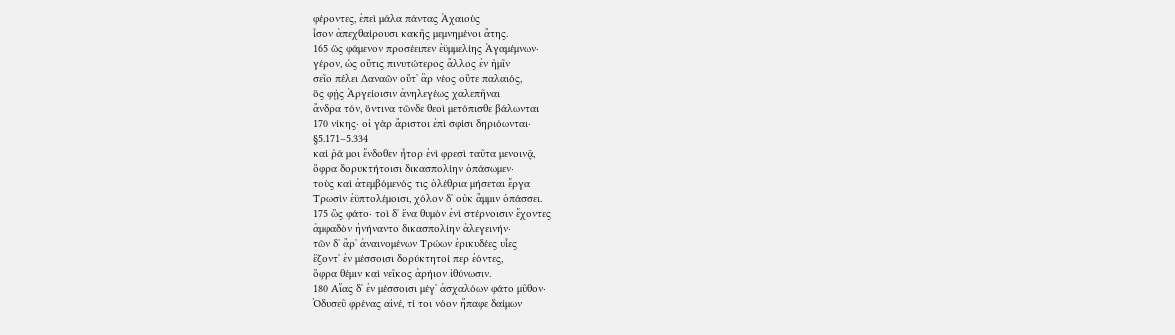φέροντες, ἐπεὶ μάλα πάντας Ἀχαιοὺς
ἶσον ἀπεχθαίρουσι κακῆς μεμνημένοι ἄτης.
165 ὥς φάμενον προσέειπεν ἐϋμμελίης Ἀγαμέμνων·
γέρον, ὡς οὔτις πινυτώτερος ἄλλος ἐν ἡμῖν
σεῖο πέλει Δαναῶν οὔτʼ ἂρ νέος οὔτε παλαιός,
ὅς φῂς Ἀργείοισιν ἀνηλεγέως χαλεπῆναι
ἄνδρα τόν, ὅντινα τῶνδε θεοὶ μετόπισθε βάλωνται
170 νίκης· οἱ γὰρ ἄριστοι ἐπὶ σφίσι δηριόωνται·
§5.171–5.334
καί ῥά μοι ἔνδοθεν ἦτορ ἐνὶ φρεσὶ ταῦτα μενοινᾷ,
ὄφρα δορυκτήτοισι δικασπολίην ὀπάσωμεν·
τοὺς καὶ ἀτεμβόμενός τις ὀλέθρια μήσεται ἔργα
Τρωσὶν ἐϋπτολέμοισι, χόλον δʼ οὐκ ἄμμιν ὀπάσσει.
175 ὣς φάτο· τοὶ δʼ ἕνα θυμὸν ἐνὶ στέρνοισιν ἔχοντες
ἀμφαδὸν ἠνήναντο δικασπολίην ἀλεγεινήν·
τῶν δʼ ἄρʼ ἀναινομένων Τρώων ἐρικυδέες υἷες
ἕζοντʼ ἐν μέσσοισι δορύκτητοί περ ἐόντες,
ὄφρα θέμιν καὶ νεῖκος ἀρήιον ἰθύνωσιν.
180 Αἴας δʼ ἐν μέσσοισι μέγʼ ἀσχαλόων φάτο μῦθον·
Ὀδυσεῦ φρένας αἰνέ, τί τοι νόον ἤπαφε δαίμων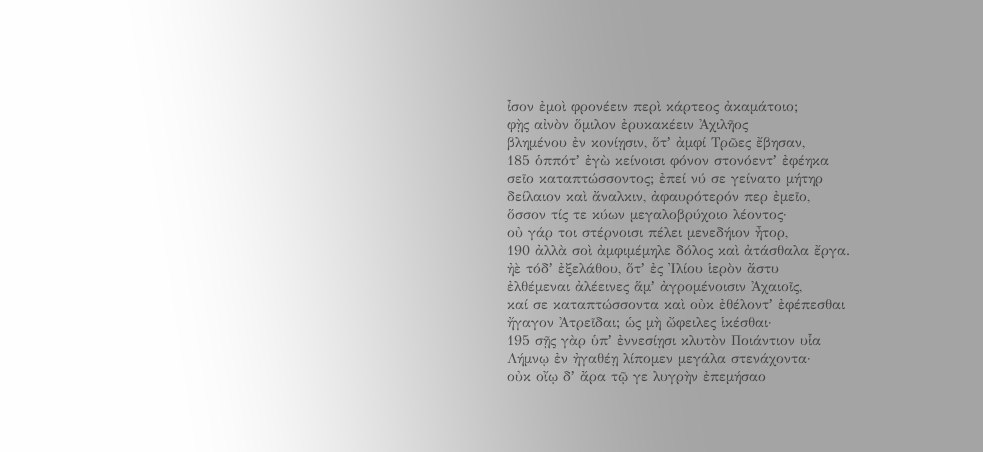ἶσον ἐμοὶ φρονέειν περὶ κάρτεος ἀκαμάτοιο;
φῂς αἰνὸν ὅμιλον ἐρυκακέειν Ἀχιλῆος
βλημένου ἐν κονίῃσιν, ὅτʼ ἀμφί Τρῶες ἔβησαν,
185 ὁππότʼ ἐγὼ κείνοισι φόνον στονόεντʼ ἐφέηκα
σεῖο καταπτώσσοντος; ἐπεί νύ σε γείνατο μήτηρ
δείλαιον καὶ ἄναλκιν, ἀφαυρότερόν περ ἐμεῖο,
ὅσσον τίς τε κύων μεγαλοβρύχοιο λέοντος·
οὐ γάρ τοι στέρνοισι πέλει μενεδήιον ἦτορ,
190 ἀλλὰ σοὶ ἀμφιμέμηλε δόλος καὶ ἀτάσθαλα ἔργα.
ἠὲ τόδʼ ἐξελάθου, ὅτʼ ἐς Ἰλίου ἱερὸν ἄστυ
ἐλθέμεναι ἀλέεινες ἅμʼ ἀγρομένοισιν Ἀχαιοῖς,
καί σε καταπτώσσοντα καὶ οὐκ ἐθέλοντʼ ἐφέπεσθαι
ἤγαγον Ἀτρεῖδαι; ὡς μὴ ὤφειλες ἱκέσθαι·
195 σῇς γὰρ ὑπʼ ἐννεσίῃσι κλυτὸν Ποιάντιον υἷα
Λήμνῳ ἐν ἠγαθέῃ λίπομεν μεγάλα στενάχοντα·
οὐκ οἴῳ δʼ ἄρα τῷ γε λυγρὴν ἐπεμήσαο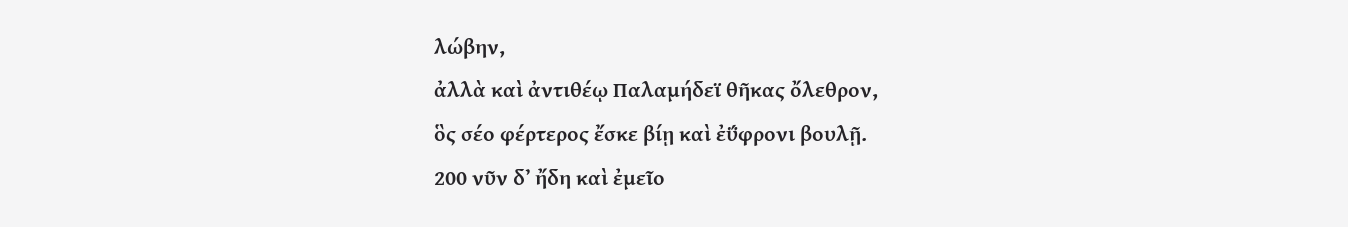λώβην,
ἀλλὰ καὶ ἀντιθέῳ Παλαμήδεϊ θῆκας ὄλεθρον,
ὃς σέο φέρτερος ἔσκε βίῃ καὶ ἐΰφρονι βουλῇ.
200 νῦν δʼ ἤδη καὶ ἐμεῖο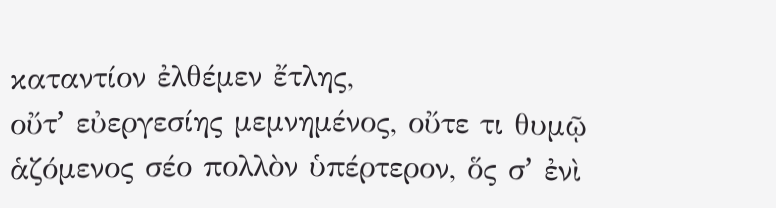καταντίον ἐλθέμεν ἔτλης,
οὔτʼ εὐεργεσίης μεμνημένος, οὔτε τι θυμῷ
ἁζόμενος σέο πολλὸν ὑπέρτερον, ὅς σʼ ἐνὶ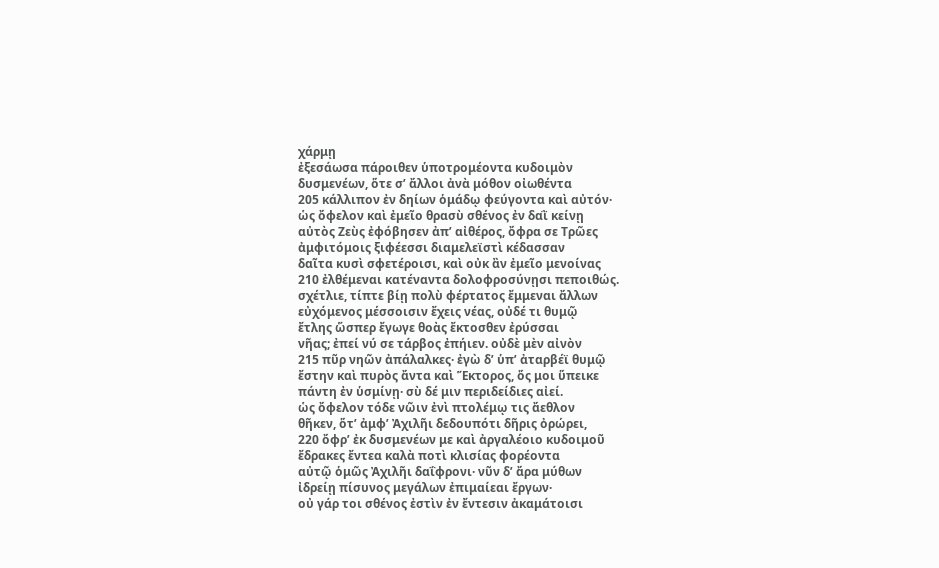χάρμῃ
ἐξεσάωσα πάροιθεν ὑποτρομέοντα κυδοιμὸν
δυσμενέων, ὅτε σʼ ἄλλοι ἀνὰ μόθον οἰωθέντα
205 κάλλιπον ἐν δηίων ὁμάδῳ φεύγοντα καὶ αὐτόν·
ὡς ὄφελον καὶ ἐμεῖο θρασὺ σθένος ἐν δαῒ κείνῃ
αὐτὸς Ζεὺς ἐφόβησεν ἀπʼ αἰθέρος, ὄφρα σε Τρῶες
ἀμφιτόμοις ξιφέεσσι διαμελεϊστὶ κέδασσαν
δαῖτα κυσὶ σφετέροισι, καὶ οὐκ ἂν ἐμεῖο μενοίνας
210 ἐλθέμεναι κατέναντα δολοφροσύνῃσι πεποιθώς.
σχέτλιε, τίπτε βίῃ πολὺ φέρτατος ἔμμεναι ἄλλων
εὐχόμενος μέσσοισιν ἔχεις νέας, οὐδέ τι θυμῷ
ἔτλης ὥσπερ ἔγωγε θοὰς ἔκτοσθεν ἐρύσσαι
νῆας; ἐπεί νύ σε τάρβος ἐπήιεν. οὐδὲ μὲν αἰνὸν
215 πῦρ νηῶν ἀπάλαλκες· ἐγὼ δʼ ὑπʼ ἀταρβέϊ θυμῷ
ἔστην καὶ πυρὸς ἄντα καὶ Ἕκτορος, ὅς μοι ὕπεικε
πάντη ἐν ὑσμίνῃ· σὺ δέ μιν περιδείδιες αἰεί.
ὡς ὄφελον τόδε νῶιν ἐνὶ πτολέμῳ τις ἄεθλον
θῆκεν, ὅτʼ ἀμφʼ Ἀχιλῆι δεδουπότι δῆρις ὀρώρει,
220 ὄφρʼ ἐκ δυσμενέων με καὶ ἀργαλέοιο κυδοιμοῦ
ἔδρακες ἔντεα καλὰ ποτὶ κλισίας φορέοντα
αὐτῷ ὁμῶς Ἀχιλῆι δαΐφρονι· νῦν δʼ ἄρα μύθων
ἰδρείῃ πίσυνος μεγάλων ἐπιμαίεαι ἔργων·
οὐ γάρ τοι σθένος ἐστὶν ἐν ἔντεσιν ἀκαμάτοισι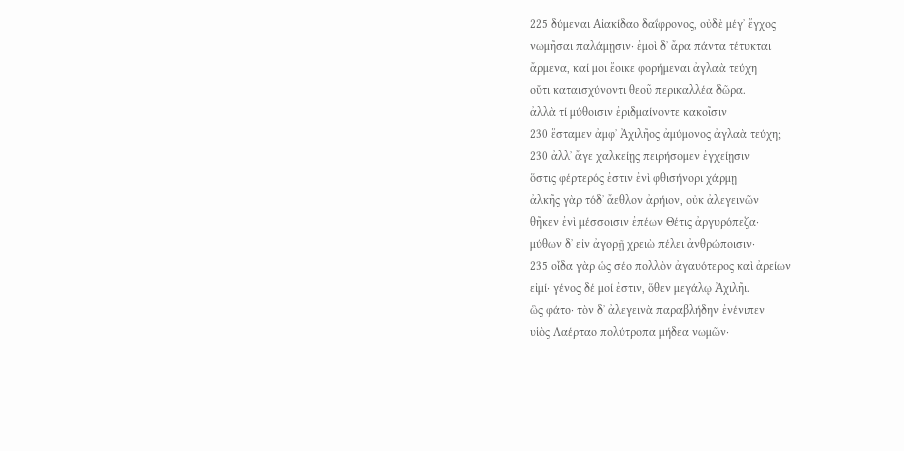225 δύμεναι Αἰακίδαο δαΐφρονος, οὐδὲ μέγʼ ἔγχος
νωμῆσαι παλάμῃσιν· ἐμοὶ δʼ ἄρα πάντα τέτυκται
ἄρμενα, καί μοι ἔοικε φορήμεναι ἀγλαὰ τεύχη
οὔτι καταισχύνοντι θεοῦ περικαλλέα δῶρα.
ἀλλὰ τί μύθοισιν ἐριδμαίνοντε κακοῖσιν
230 ἕσταμεν ἀμφʼ Ἀχιλῆος ἀμύμονος ἀγλαὰ τεύχη;
230 ἀλλʼ ἄγε χαλκείῃς πειρήσομεν ἐγχείῃσιν
ὅστις φέρτερός ἐστιν ἐνὶ φθισήνορι χάρμῃ
ἀλκῆς γὰρ τόδʼ ἄεθλον ἀρήιον, οὐκ ἀλεγεινῶν
θῆκεν ἐνὶ μέσσοισιν ἐπέων Θέτις ἀργυρόπεζα·
μύθων δʼ εἰν ἀγορῇ χρειὼ πέλει ἀνθρώποισιν·
235 οἶδα γὰρ ὡς σέο πολλὸν ἀγαυότερος καὶ ἀρείων
εἰμί· γένος δέ μοί ἐστιν, ὅθεν μεγάλῳ Ἀχιλῆι.
ὣς φάτο· τὸν δʼ ἀλεγεινὰ παραβλήδην ἐνένιπεν
υἱὸς Λαέρταο πολύτροπα μήδεα νωμῶν·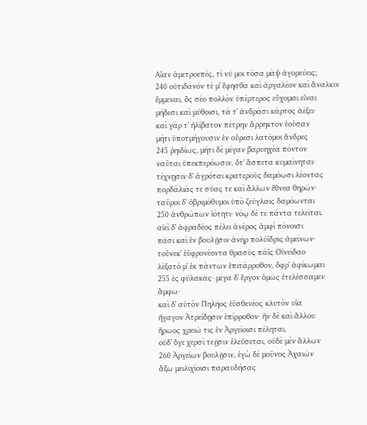Αἶαν ἀμετροεπές, τί νύ μοι τόσα μὰψ ἀγορεύεις;
240 οὐτιδανόν τέ μʼ ἔφησθα καὶ ἀργαλέον καὶ ἄναλκιν
ἔμμεναι, ὃς σέο πολλὸν ὑπέρτερος εὔχομαι εἶναι
μήδεσι καὶ μύθοισι, τά τʼ ἀνδράσι κάρτος ἀέξει·
καὶ γάρ τʼ ἠλίβατον πέτρην ἄρρηκτον ἐοῦσαν
μήτι ὑποτμήγουσιν ἐν οὔρεσι λατόμοι ἄνδρες
245 ῥηιδίως, μήτι δὲ μέγαν βαρυηχέα πόντον
ναῦται ὑπεκπερόωσιν, ὅτʼ ἄσπετα κυμαίνηται·
τέχνῃσιν δʼ ἀγρόται κρατεροὺς δαμόωσι λέοντας
πορδάλιάς τε σύας τε καὶ ἄλλων ἔθνεα θηρῶν·
ταῦροι δʼ ὀβριμόθυμοι ὑπὸ ζεύγλαις δαμόωνται
250 ἀνθρώπων ἰότητι· νόῳ δέ τε πάντα τελεῖται.
αἰεὶ δʼ ἀφραδέος πέλει ἀνέρος ἀμφὶ πόνοισι
πᾶσι καὶ ἐν βουλῇσιν ἀνὴρ πολύϊδρις ἀμείνων·
τοὔνεκʼ ἐϋφρονέοντα θρασὺς πάϊς Οἰνείδαο
λέξατό μʼ ἐκ πάντων ἐπιτάρροθον, ὄφρʼ ἀφίκωμαι
255 ἐς φύλακας· μέγα δʼ ἔργον ὁμῶς ἐτελέσσαμεν ἄμφω·
καὶ δʼ αὐτὸν Πηλῆος ἐϋσθενέος κλυτὸν υἷα
ἤγαγον Ἀτρείδῃσιν ἐπίρροθον· ἢν δὲ καὶ ἄλλου
ἥρωος χρειώ τις ἐν Ἀργείοισι πέληται,
οὐδʼ ὅγε χερσὶ τεῇσιν ἐλεύσεται, οὐδὲ μὲν ἄλλων
260 Ἀργείων βουλῇσιν, ἐγὼ δέ μοῦνος Ἀχαιῶν
ἄξω μειλιχίοισι παραυδήσας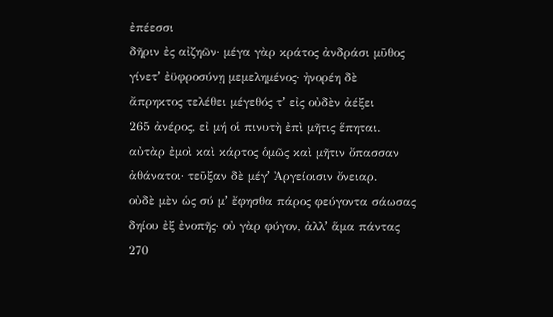ἐπέεσσι
δῆριν ἐς αἰζηῶν· μέγα γὰρ κράτος ἀνδράσι μῦθος
γίνετʼ ἐϋφροσύνῃ μεμελημένος· ἠνορέη δὲ
ἄπρηκτος τελέθει μέγεθός τʼ εἰς οὐδὲν ἀέξει
265 ἀνέρος, εἰ μή οἱ πινυτὴ ἐπὶ μῆτις ἕπηται.
αὐτὰρ ἐμοὶ καὶ κάρτος ὁμῶς καὶ μῆτιν ὄπασσαν
ἀθάνατοι· τεῦξαν δὲ μέγʼ Ἀργείοισιν ὄνειαρ.
οὐδὲ μὲν ὡς σύ μʼ ἔφησθα πάρος φεύγοντα σάωσας
δηίου ἐξ ἐνοπῆς· οὐ γὰρ φύγον, ἀλλʼ ἅμα πάντας
270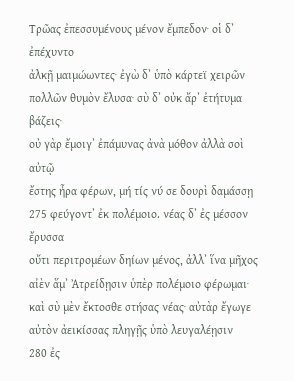Τρῶας ἐπεσσυμένους μένον ἔμπεδον· οἱ δʼ ἐπέχυντο
ἀλκῇ μαιμώωντες· ἐγὼ δʼ ὑπὸ κάρτεϊ χειρῶν
πολλῶν θυμὸν ἔλυσα· σὺ δʼ οὐκ ἄρʼ ἐτήτυμα βάζεις·
οὐ γὰρ ἔμοιγʼ ἐπάμυνας ἀνὰ μόθον ἀλλὰ σοὶ αὐτῷ
ἔστης ἦρα φέρων, μή τίς νύ σε δουρὶ δαμάσσῃ
275 φεύγοντʼ ἐκ πολέμοιο. νέας δʼ ἐς μέσσον ἔρυσσα
οὔτι περιτρομέων δηίων μένος, ἀλλʼ ἵνα μῆχος
αἰὲν ἅμʼ Ἀτρείδῃσιν ὑπὲρ πολέμοιο φέρωμαι·
καὶ σὺ μὲν ἔκτοσθε στήσας νέας· αὐτὰρ ἔγωγε
αὐτὸν ἀεικίσσας πληγῇς ὑπὸ λευγαλέῃσιν
280 ἐς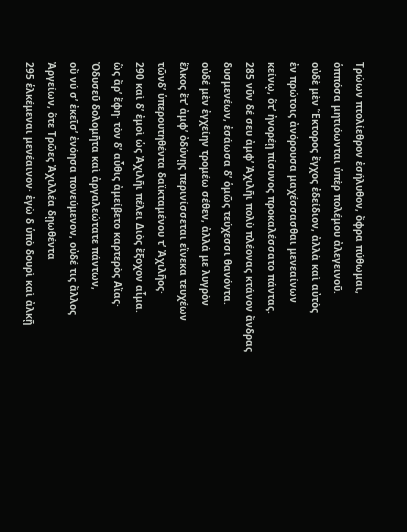Τρώων πτολίεθρον ἐσήλυθον, ὄφρα πύθωμαι,
ὁππόσα μητιόωνται ὑπὲρ πολέμου ἀλεγεινοῦ.
οὐδὲ μὲν Ἕκτορος ἔγχος ἐδείδιον, ἀλλὰ καὶ αὐτὸς
ἐν πρώτοις ἀνόρουσα μαχέσσασθαι μενεαίνων
κείνῳ, ὅτʼ ἠνορέῃ πίσυνος προκαλέσσατο πάντας.
285 νῦν δέ σευ ἀμφʼ Ἀχιλῆι πολὺ πλέονας κτάνον ἄνδρας
δυσμενέων, ἐσάωσα δʼ ὁμῶς τεύχεσσι θανόντα.
οὐδέ μὲν ἐγχείην τρομέω σέθεν, ἀλλά με λυγρὸν
ἕλκος ἔτʼ ἀμφʼ ὀδύνῃς περινίσσεται εἵνεκα τευχέων
τῶνδʼ ὑπερουτηθέντα δαϊκταμένου τʼ Ἀχιλῆος·
290 καὶ δʼ ἐμοὶ ὡς Ἀχιλῆι πέλει Διὸς ἔξοχον αἷμα.
ὣς ἄρʼ ἔφη· τὸν δʼ αὖθις ἀμείβετο καρτερὸς Αἴας·
Ὀδυσεῦ δολομῆτα καὶ ἀργαλεώτατε πάντων,
οὔ νύ σʼ ἐκεῖσʼ ἐνόησα πονεύμενον, οὐδέ τις ἄλλος
Ἀργείων, ὅτε Τρῶες Ἀχιλλέα δῃωθέντα
295 ἑλκέμεναι μενέαινον· ἐγὼ δ ὑπὸ δουρὶ καὶ ἀλκῇ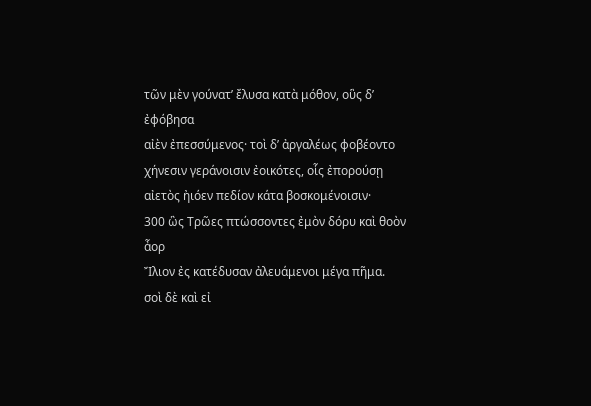τῶν μὲν γούνατʼ ἔλυσα κατὰ μόθον, οὓς δʼ ἐφόβησα
αἰὲν ἐπεσσύμενος· τοὶ δʼ ἀργαλέως φοβέοντο
χήνεσιν γεράνοισιν ἐοικότες, οἷς ἐπορούσῃ
αἰετὸς ἠιόεν πεδίον κάτα βοσκομένοισιν·
300 ὣς Τρῶες πτώσσοντες ἐμὸν δόρυ καὶ θοὸν ἆορ
Ἴλιον ἐς κατέδυσαν ἀλευάμενοι μέγα πῆμα.
σοὶ δὲ καὶ εἰ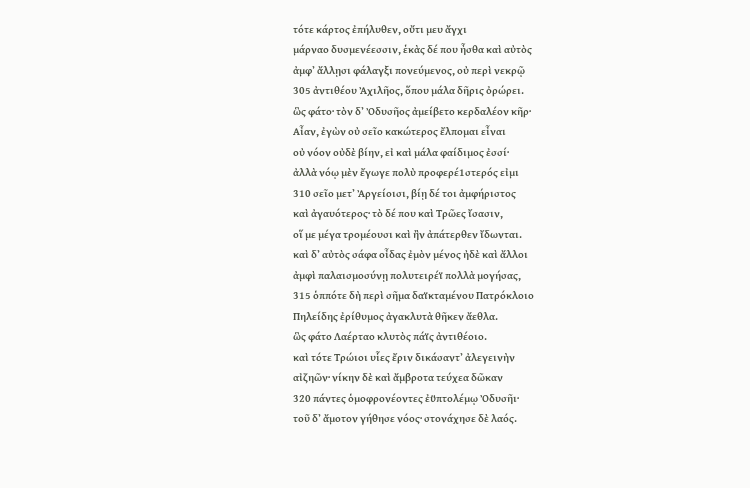τότε κάρτος ἐπήλυθεν, οὔτι μευ ἄγχι
μάρναο δυσμενέεσσιν, ἑκὰς δέ που ἦσθα καὶ αὐτὸς
ἀμφʼ ἄλλῃσι φάλαγξι πονεύμενος, οὐ περὶ νεκρῷ
305 ἀντιθέου Ἀχιλῆος, ὅπου μάλα δῆρις ὀρώρει.
ὣς φάτο· τὸν δʼ Ὀδυσῆος ἀμείβετο κερδαλέον κῆρ·
Αἶαν, ἐγὼν οὐ σεῖο κακώτερος ἔλπομαι εἶναι
οὐ νόον οὐδὲ βίην, εἰ καὶ μάλα φαίδιμος ἐσσί·
ἀλλὰ νόῳ μὲν ἔγωγε πολὺ προφερέ1στερός εἰμι
310 σεῖο μετʼ Ἀργείοισι, βίῃ δέ τοι ἀμφήριστος
καὶ ἀγαυότερος· τὸ δέ που καὶ Τρῶες ἴσασιν,
οἵ με μέγα τρομέουσι καὶ ἢν ἀπάτερθεν ἴδωνται.
καὶ δʼ αὐτὸς σάφα οἶδας ἐμὸν μένος ἠδὲ καὶ ἄλλοι
ἀμφὶ παλαισμοσύνῃ πολυτειρέϊ πολλὰ μογήσας,
315 ὁππότε δὴ περὶ σῆμα δαϊκταμένου Πατρόκλοιο
Πηλείδης ἐρίθυμος ἀγακλυτὰ θῆκεν ἄεθλα.
ὣς φάτο Λαέρταο κλυτὸς πάϊς ἀντιθέοιο.
καὶ τότε Τρώιοι υἷες ἔριν δικάσαντʼ ἀλεγεινὴν
αἰζηῶν· νίκην δὲ καὶ ἄμβροτα τεύχεα δῶκαν
320 πάντες ὁμοφρονέοντες ἐϋπτολέμῳ Ὀδυσῆι·
τοῦ δʼ ἄμοτον γήθησε νόος· στονάχησε δὲ λαός.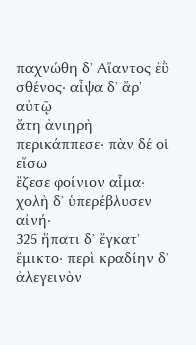παχνώθη δʼ Αἴαντος ἐῢ σθένος· αἶψα δʼ ἄρʼ αὐτῷ
ἄτη ἀνιηρὴ περικάππεσε· πὰν δέ οἱ εἴσω
ἔζεσε φοίνιον αἷμα· χολὴ δʼ ὑπερέβλυσεν αἰνή·
325 ἥπατι δʼ ἔγκατʼ ἔμικτο· περὶ κραδίην δʼ ἀλεγεινὸν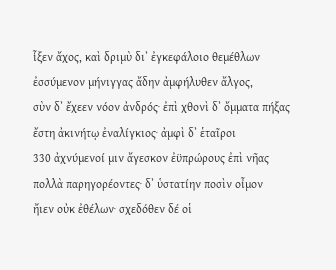ἷξεν ἄχος, καὶ δριμὺ διʼ ἐγκεφάλοιο θεμέθλων
ἐσσύμενον μήνιγγας ἄδην ἀμφήλυθεν ἄλγος,
σὺν δʼ ἔχεεν νόον ἀνδρός· ἐπὶ χθονὶ δʼ ὄμματα πήξας
ἔστη ἀκινήτῳ ἐναλίγκιος· ἀμφὶ δʼ ἑταῖροι
330 ἀχνύμενοί μιν ἄγεσκον ἐϋπρώρους ἐπὶ νῆας
πολλὰ παρηγορέοντες· δʼ ὑστατίην ποσὶν οἶμον
ἤιεν οὐκ ἐθέλων· σχεδόθεν δέ οἱ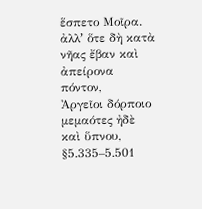ἕσπετο Μοῖρα.
ἀλλʼ ὅτε δὴ κατὰ νῆας ἔβαν καὶ ἀπείρονα πόντον,
Ἀργεῖοι δόρποιο μεμαότες ἠδὲ καὶ ὕπνου,
§5.335–5.501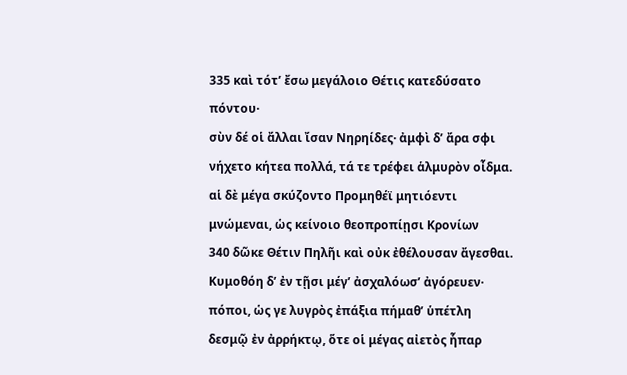335 καὶ τότʼ ἔσω μεγάλοιο Θέτις κατεδύσατο πόντου·
σὺν δέ οἱ ἄλλαι ἴσαν Νηρηίδες· ἀμφὶ δʼ ἄρα σφι
νήχετο κήτεα πολλά, τά τε τρέφει ἁλμυρὸν οἶδμα.
αἱ δὲ μέγα σκύζοντο Προμηθέϊ μητιόεντι
μνώμεναι, ὡς κείνοιο θεοπροπίῃσι Κρονίων
340 δῶκε Θέτιν Πηλῆι καὶ οὐκ ἐθέλουσαν ἄγεσθαι.
Κυμοθόη δʼ ἐν τῇσι μέγʼ ἀσχαλόωσʼ ἀγόρευεν·
πόποι, ὡς γε λυγρὸς ἐπάξια πήμαθʼ ὑπέτλη
δεσμῷ ἐν ἀρρήκτῳ, ὅτε οἱ μέγας αἰετὸς ἧπαρ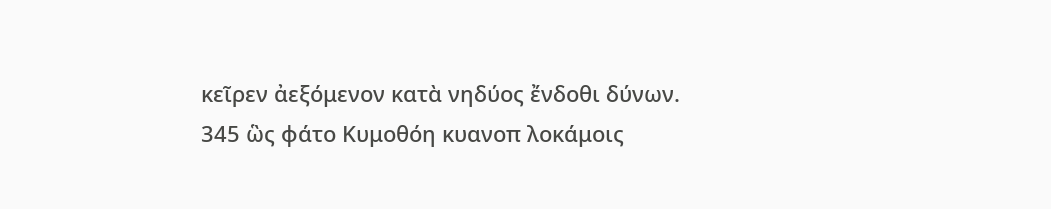κεῖρεν ἀεξόμενον κατὰ νηδύος ἔνδοθι δύνων.
345 ὣς φάτο Κυμοθόη κυανοπ λοκάμοις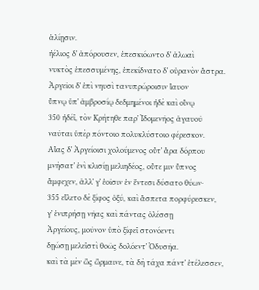ἁλίῃσιν.
ἠέλιος δʼ ἀπόρουσεν, ἐπεσκιόωντο δʼ ἀλωαὶ
νυκτὸς ἐπεσσυμένης, ἐπεκίδνατο δʼ οὐρανὸν ἄστρα.
Ἀργεῖοι δʼ ἐπὶ νηυσὶ τανυπρώροισιν ἴαυον
ὕπνῳ ὑπʼ ἀμβροσίῳ δεδμημένοι ἠδὲ καὶ οἴνῳ
350 ἡδέϊ, τὸν Κρήτηθε παρʼ Ἰδομενῆος ἀγαυοῦ
ναῦται ὑπὲρ πόντοιο πολυκλύστοιο φέρεσκον.
Αἴας δʼ Ἀργείοισι χολούμενος οὔτʼ ἄρα δόρπου
μνήσατʼ ἐνὶ κλισίῃ μελιηδέος, οὔτε μιν ὕπνος
ἄμφεχεν, ἀλλʼ γʼ ἑοῖσιν ἐν ἔντεσι δύσατο θύων·
355 εἵλετο δὲ ξίφος ὀξύ, καὶ ἄσπετα πορφύρεσκεν,
γʼ ἐνιπρήσῃ νῆας καὶ πάντας ὀλέσσῃ
Ἀργείους, μοῦνον ὑπὸ ξίφεϊ στονόεντι
δῃώσῃ μελεϊστὶ θοῶς δολόεντʼ Ὀδυσῆα.
καὶ τὰ μὲν ὥς ὥρμαινε, τὰ δὴ τάχα πάντʼ ἐτέλεσσεν,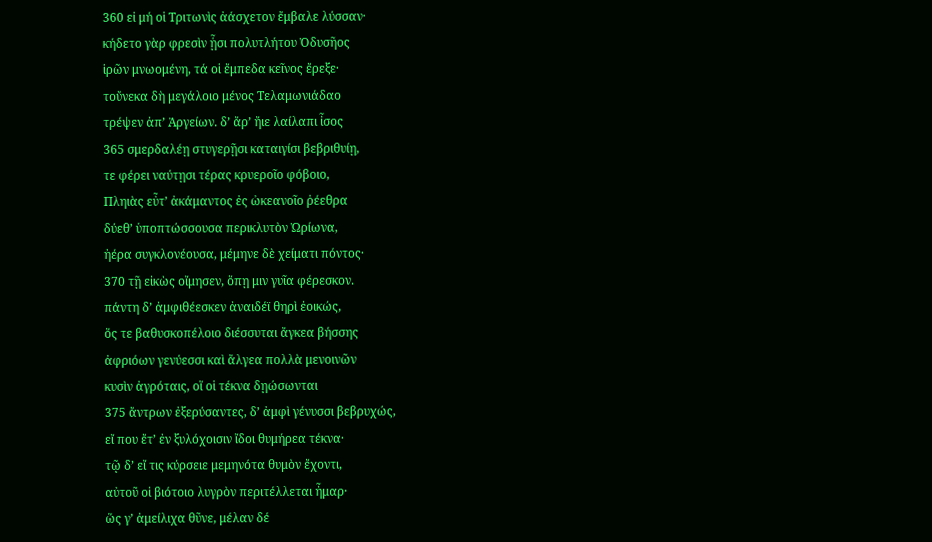360 εἰ μή οἱ Τριτωνὶς ἀάσχετον ἔμβαλε λύσσαν·
κήδετο γὰρ φρεσὶν ᾗσι πολυτλήτου Ὀδυσῆος
ἱρῶν μνωομένη, τά οἱ ἔμπεδα κεῖνος ἔρεξε·
τοὔνεκα δὴ μεγάλοιο μένος Τελαμωνιάδαο
τρέψεν ἀπʼ Ἀργείων. δʼ ἄρʼ ἤιε λαίλαπι ἶσος
365 σμερδαλέῃ στυγερῇσι καταιγίσι βεβριθυίῃ,
τε φέρει ναύτῃσι τέρας κρυεροῖο φόβοιο,
Πληιὰς εὖτʼ ἀκάμαντος ἐς ὠκεανοῖο ῥέεθρα
δύεθʼ ὑποπτώσσουσα περικλυτὸν Ὠρίωνα,
ἠέρα συγκλονέουσα, μέμηνε δὲ χείματι πόντος·
370 τῇ εἰκὼς οἴμησεν, ὅπῃ μιν γυῖα φέρεσκον.
πάντη δʼ ἀμφιθέεσκεν ἀναιδέϊ θηρὶ ἐοικώς,
ὅς τε βαθυσκοπέλοιο διέσσυται ἄγκεα βήσσης
ἀφριόων γενύεσσι καὶ ἄλγεα πολλὰ μενοινῶν
κυσὶν ἀγρόταις, οἵ οἱ τέκνα δῃώσωνται
375 ἄντρων ἐξερύσαντες, δʼ ἀμφὶ γένυσσι βεβρυχώς,
εἴ που ἔτʼ ἐν ξυλόχοισιν ἴδοι θυμήρεα τέκνα·
τῷ δʼ εἴ τις κύρσειε μεμηνότα θυμὸν ἔχοντι,
αὐτοῦ οἱ βιότοιο λυγρὸν περιτέλλεται ἦμαρ·
ὥς γʼ ἀμείλιχα θῦνε, μέλαν δέ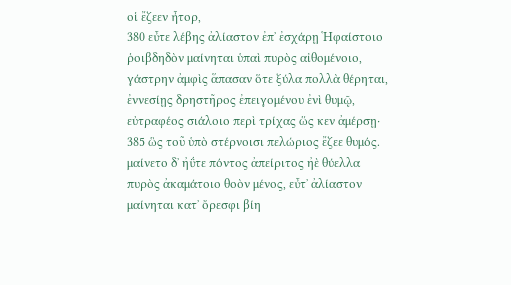οἱ ἔζεεν ἦτορ,
380 εὖτε λέβης ἀλίαστον ἐπʼ ἐσχάρῃ Ἡφαίστοιο
ῥοιβδηδὸν μαίνηται ὑπαὶ πυρὸς αἰθομένοιο,
γάστρην ἀμφὶς ἅπασαν ὅτε ξύλα πολλὰ θέρηται,
ἐννεσίῃς δρηστῆρος ἐπειγομένου ἐνὶ θυμῷ,
εὐτραφέος σιάλοιο περὶ τρίχας ὥς κεν ἀμέρσῃ·
385 ὣς τοῦ ὑπὸ στέρνοισι πελώριος ἔζεε θυμός.
μαίνετο δʼ ἠΰτε πόντος ἀπείριτος ἠὲ θύελλα
πυρὸς ἀκαμάτοιο θοὸν μένος, εὖτʼ ἀλίαστον
μαίνηται κατʼ ὄρεσφι βίη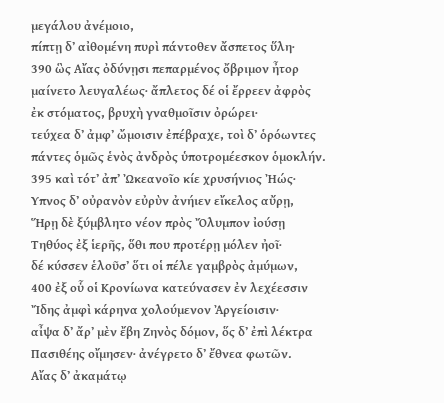μεγάλου ἀνέμοιο,
πίπτῃ δʼ αἰθομένη πυρὶ πάντοθεν ἄσπετος ὕλη·
390 ὣς Αἴας ὀδύνῃσι πεπαρμένος ὄβριμον ἦτορ
μαίνετο λευγαλέως· ἄπλετος δέ οἱ ἔρρεεν ἀφρὸς
ἐκ στόματος, βρυχὴ γναθμοῖσιν ὀρώρει·
τεύχεα δʼ ἀμφʼ ὤμοισιν ἐπέβραχε, τοὶ δʼ ὁρόωντες
πάντες ὁμῶς ἑνὸς ἀνδρὸς ὑποτρομέεσκον ὁμοκλήν.
395 καὶ τότʼ ἀπʼ Ὠκεανοῖο κίε χρυσήνιος Ἠώς·
Υπνος δʼ οὐρανὸν εὐρὺν ἀνήιεν εἴκελος αὔρῃ,
Ἥρῃ δὲ ξύμβλητο νέον πρὸς Ὄλυμπον ἰούσῃ
Τηθύος ἐξ ἱερῆς, ὅθι που προτέρῃ μόλεν ἠοῖ·
δέ κύσσεν ἑλοῦσʼ ὅτι οἱ πέλε γαμβρὸς ἀμύμων,
400 ἐξ οὗ οἱ Κρονίωνα κατεύνασεν ἐν λεχέεσσιν
Ἴδης ἀμφὶ κάρηνα χολούμενον Ἀργείοισιν·
αἶψα δʼ ἄρʼ μὲν ἔβη Ζηνὸς δόμον, ὅς δʼ ἐπὶ λέκτρα
Πασιθέης οἴμησεν· ἀνέγρετο δʼ ἔθνεα φωτῶν.
Αἴας δʼ ἀκαμάτῳ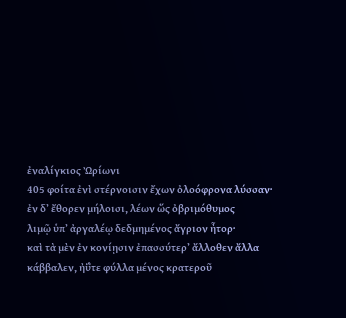ἐναλίγκιος Ὠρίωνι
405 φοίτα ἐνὶ στέρνοισιν ἔχων ὀλοόφρονα λύσσαν·
ἐν δʼ ἔθορεν μήλοισι, λέων ὥς ὀβριμόθυμος
λιμῷ ὑπʼ ἀργαλέῳ δεδμημένος ἄγριον ἦτορ·
καὶ τὰ μὲν ἐν κονίῃσιν ἐπασσύτερʼ ἄλλοθεν ἄλλα
κάββαλεν, ἠΰτε φύλλα μένος κρατεροῦ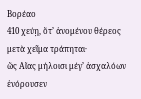Βορέαο
410 χεύῃ, ὅτʼ ἀνομένου θέρεος μετὰ χεῖμα τράπηται·
ὥς Αἴας μήλοισι μέγʼ ἀσχαλόων ἐνόρουσεν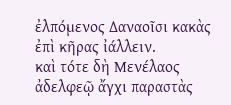ἐλπόμενος Δαναοῖσι κακὰς ἐπὶ κῆρας ἰάλλειν.
καὶ τότε δὴ Μενέλαος ἀδελφεῷ ἄγχι παραστὰς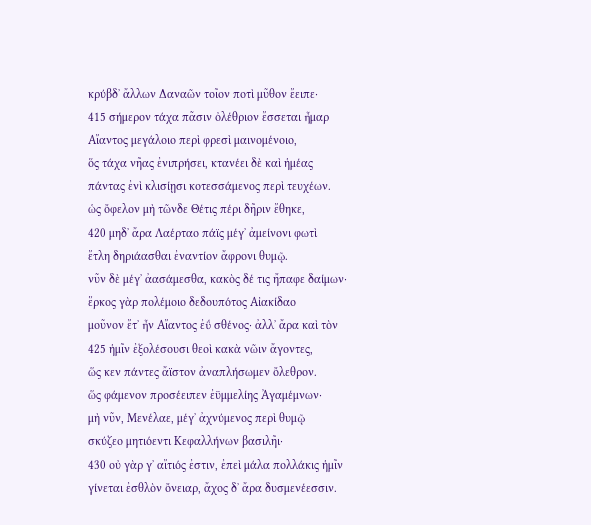κρύβδʼ ἄλλων Δαναῶν τοῖον ποτὶ μῦθον ἔειπε·
415 σήμερον τάχα πᾶσιν ὀλέθριον ἔσσεται ἦμαρ
Αἴαντος μεγάλοιο περὶ φρεσὶ μαινομένοιο,
ὅς τάχα νῆας ἐνιπρήσει, κτανέει δὲ καὶ ἡμέας
πάντας ἐνὶ κλισίῃσι κοτεσσάμενος περὶ τευχέων.
ὡς ὄφελον μὴ τῶνδε Θέτις πέρι δῆριν ἔθηκε,
420 μηδʼ ἄρα Λαέρταο πάϊς μέγʼ ἀμείνονι φωτὶ
ἔτλη δηριάασθαι ἐναντίον ἄφρονι θυμῷ.
νῦν δὲ μέγʼ ἀασάμεσθα, κακὸς δέ τις ἤπαφε δαίμων·
ἕρκος γὰρ πολέμοιο δεδουπότος Αἰακίδαο
μοῦνον ἔτʼ ἦν Αἴαντος ἐΰ σθένος· ἀλλʼ ἄρα καὶ τὸν
425 ἡμῖν ἐξολέσουσι θεοὶ κακὰ νῶιν ἄγοντες,
ὥς κεν πάντες ἄϊστον ἀναπλήσωμεν ὄλεθρον.
ὥς φάμενον προσέειπεν ἐϋμμελίης Ἀγαμέμνων·
μὴ νῦν, Μενέλαε, μέγʼ ἀχνύμενος περὶ θυμῷ
σκύζεο μητιόεντι Κεφαλλήνων βασιλῆι·
430 οὐ γὰρ γʼ αἴτιός ἐστιν, ἐπεὶ μάλα πολλάκις ἡμῖν
γίνεται ἐσθλὸν ὄνειαρ, ἄχος δʼ ἄρα δυσμενέεσσιν.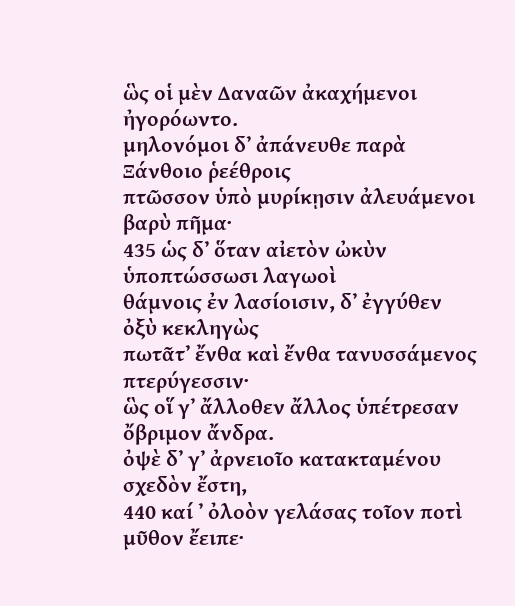ὣς οἱ μὲν Δαναῶν ἀκαχήμενοι ἠγορόωντο.
μηλονόμοι δʼ ἀπάνευθε παρὰ Ξάνθοιο ῥεέθροις
πτῶσσον ὑπὸ μυρίκῃσιν ἀλευάμενοι βαρὺ πῆμα·
435 ὡς δʼ ὅταν αἰετὸν ὠκὺν ὑποπτώσσωσι λαγωοὶ
θάμνοις ἐν λασίοισιν, δʼ ἐγγύθεν ὀξὺ κεκληγὼς
πωτᾶτʼ ἔνθα καὶ ἔνθα τανυσσάμενος πτερύγεσσιν·
ὣς οἵ γʼ ἄλλοθεν ἄλλος ὑπέτρεσαν ὄβριμον ἄνδρα.
ὀψὲ δʼ γʼ ἀρνειοῖο κατακταμένου σχεδὸν ἔστη,
440 καί ʼ ὀλοὸν γελάσας τοῖον ποτὶ μῦθον ἔειπε·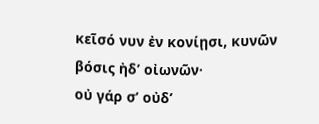κεῖσό νυν ἐν κονίῃσι, κυνῶν βόσις ἠδʼ οἰωνῶν·
οὐ γάρ σʼ οὐδʼ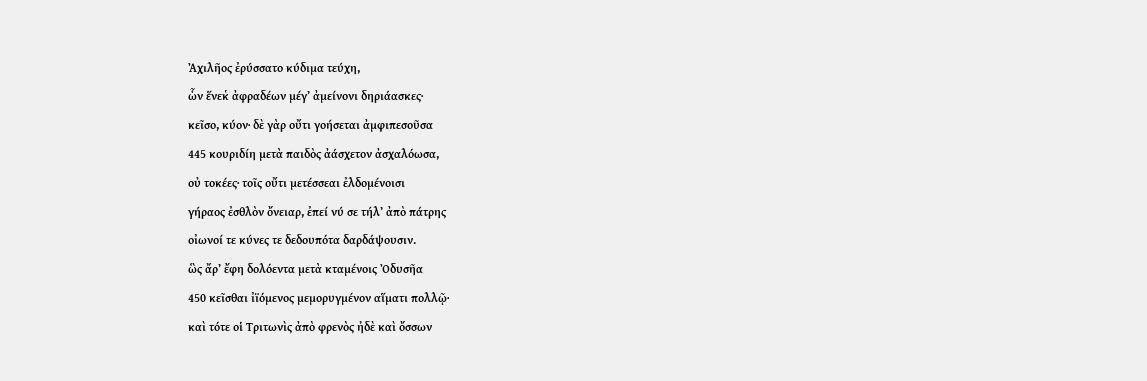Ἀχιλῆος ἐρύσσατο κύδιμα τεύχη,
ὧν ἕνεκ̔ ἀφραδέων μέγʼ ἀμείνονι δηριάασκες·
κεῖσο, κύον· δὲ γὰρ οὔτι γοήσεται ἀμφιπεσοῦσα
445 κουριδίη μετὰ παιδὸς ἀάσχετον ἀσχαλόωσα,
οὐ τοκέες· τοῖς οὔτι μετέσσεαι ἐλδομένοισι
γήραος ἐσθλὸν ὄνειαρ, ἐπεί νύ σε τήλʼ ἀπὸ πάτρης
οἰωνοί τε κύνες τε δεδουπότα δαρδάψουσιν.
ὣς ἄρʼ ἔφη δολόεντα μετὰ κταμένοις Ὀδυσῆα
450 κεῖσθαι ἰϊόμενος μεμορυγμένον αἵματι πολλῷ·
καὶ τότε οἱ Τριτωνὶς ἀπὸ φρενὸς ἠδὲ καὶ ὄσσων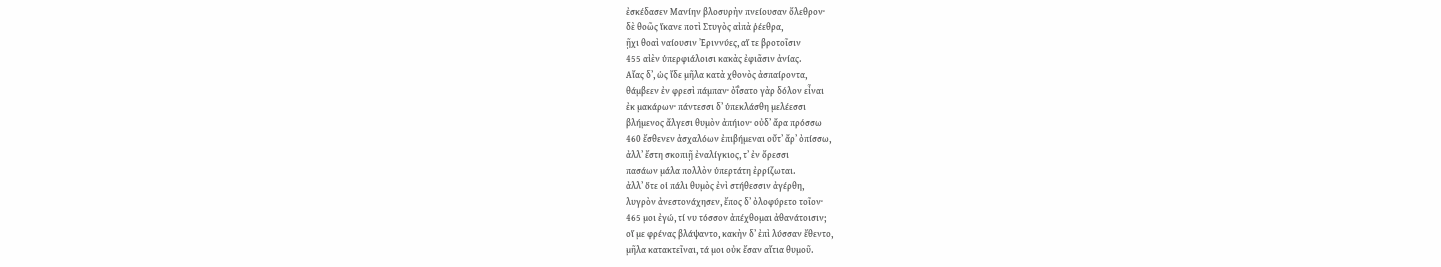ἐσκέδασεν Μανίην βλοσυρὴν πνείουσαν ὄλεθρον·
δὲ θοῶς ἵκανε ποτὶ Στυγὸς αἰπὰ ῥέεθρα,
ῇχι θοαὶ ναίουσιν Ἐριννύες, αἵ τε βροτοῖσιν
455 αἰὲν ὑπερφιάλοισι κακὰς ἐφιᾶσιν ἀνίας.
Αἴας δʼ, ὡς ἴδε μῆλα κατὰ χθονὸς ἀσπαίροντα,
θάμβεεν ἐν φρεσὶ πάμπαν· ὀΐσατο γὰρ δόλον εἶναι
ἐκ μακάρων· πάντεσσι δʼ ὑπεκλάσθη μελέεσσι
βλήμενος ἄλγεσι θυμὸν ἀπήιον· οὐδʼ ἄρα πρόσσω
460 ἔσθενεν ἀσχαλόων ἐπιβήμεναι οὔτʼ ἄρʼ ὀπίσσω,
ἀλλʼ ἔστη σκοπιῇ ἐναλίγκιος, τʼ ἐν ὄρεσσι
πασάων μάλα πολλὸν ὑπερτάτη ἐρρίζωται.
ἀλλʼ ὅτε οἱ πάλι θυμὸς ἐνὶ στήθεσσιν ἀγέρθη,
λυγρὸν ἀνεστονάχησεν, ἔπος δʼ ὀλοφύρετο τοῖον·
465 μοι ἐγώ, τί νυ τόσσον ἀπέχθομαι ἀθανάτοισιν;
οἵ με φρένας βλάψαντο, κακὴν δʼ ἐπὶ λύσσαν ἔθεντο,
μῆλα κατακτεῖναι, τά μοι οὐκ ἔσαν αἴτια θυμοῦ.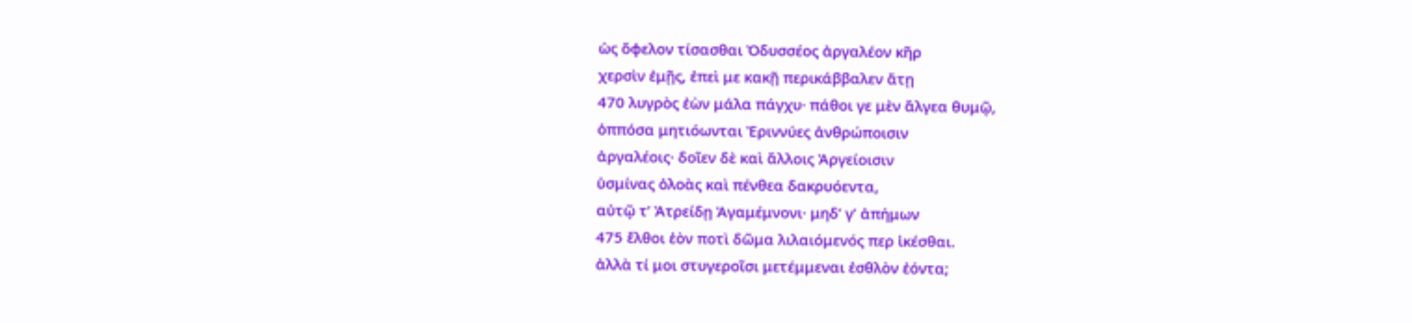ὡς ὄφελον τίσασθαι Ὀδυσσέος ἀργαλέον κῆρ
χερσὶν ἐμῇς, ἐπεὶ με κακῇ περικάββαλεν ἄτῃ
470 λυγρὸς ἐὼν μάλα πάγχυ· πάθοι γε μὲν ἄλγεα θυμῷ,
ὁππόσα μητιόωνται Ἐριννύες ἀνθρώποισιν
ἀργαλέοις· δοῖεν δὲ καὶ ἄλλοις Ἀργείοισιν
ὑσμίνας ὀλοὰς καὶ πένθεα δακρυόεντα,
αὐτῷ τʼ Ἀτρείδῃ Ἀγαμέμνονι· μηδʼ γʼ ἀπήμων
475 ἔλθοι ἑὸν ποτὶ δῶμα λιλαιόμενός περ ἱκέσθαι.
ἀλλὰ τί μοι στυγεροῖσι μετέμμεναι ἐσθλὸν ἐόντα;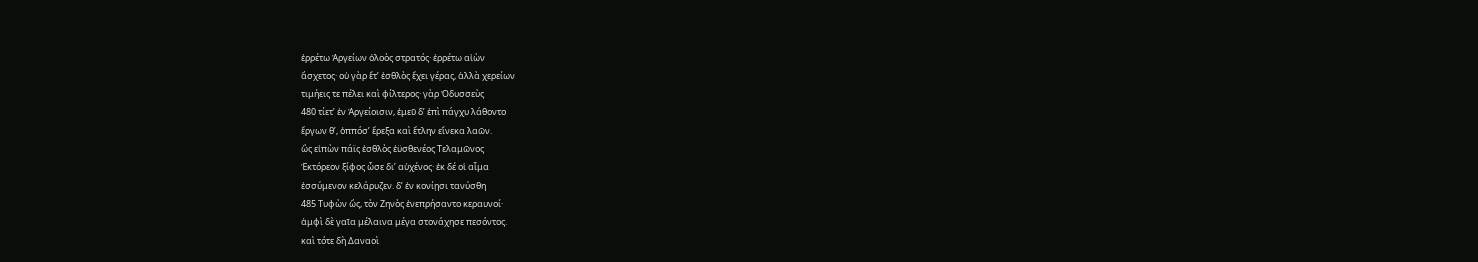ἐρρέτω Ἀργείων ὀλοὸς στρατός· ἐρρέτω αἰὼν
ἄσχετος· οὐ γὰρ ἔτʼ ἐσθλὸς ἔχει γέρας, ἀλλὰ χερείων
τιμήεις τε πέλει καὶ φίλτερος· γὰρ Ὀδυσσεὺς
480 τίετʼ ἐν Ἀργείοισιν, ἐμεῦ δʼ ἐπὶ πάγχυ λάθοντο
ἔργων θʼ, ὁππόσʼ ἔρεξα καὶ ἔτλην εἵνεκα λαῶν.
ὣς εἰπὼν πάϊς ἐσθλὸς ἐϋσθενέος Τελαμῶνος
Ἑκτόρεον ξίφος ὦσε διʼ αὐχένος· ἐκ δέ οἱ αἷμα
ἐσσύμενον κελάρυζεν. δʼ ἐν κονίῃσι τανύσθη
485 Τυφὼν ὥς, τὸν Ζηνὸς ἐνεπρήσαντο κεραυνοί·
ἀμφὶ δὲ γαῖα μέλαινα μέγα στονάχησε πεσόντος.
καὶ τότε δὴ Δαναοὶ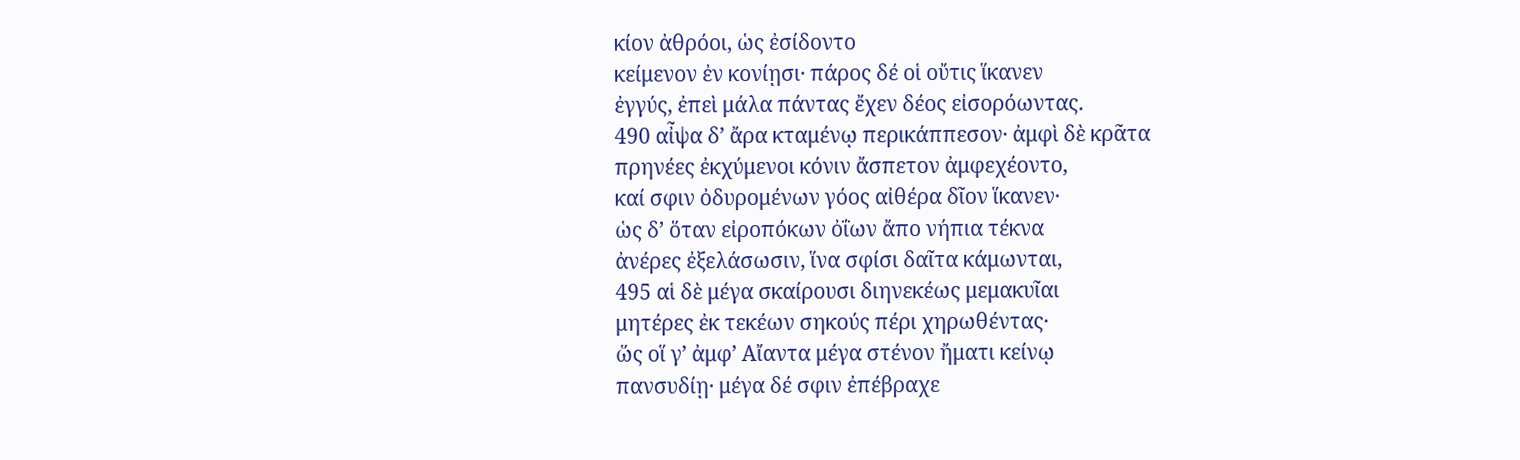κίον ἀθρόοι, ὡς ἐσίδοντο
κείμενον ἐν κονίῃσι· πάρος δέ οἱ οὔτις ἵκανεν
ἐγγύς, ἐπεὶ μάλα πάντας ἔχεν δέος εἰσορόωντας.
490 αἶψα δʼ ἄρα κταμένῳ περικάππεσον· ἀμφὶ δὲ κρᾶτα
πρηνέες ἐκχύμενοι κόνιν ἄσπετον ἀμφεχέοντο,
καί σφιν ὀδυρομένων γόος αἰθέρα δῖον ἵκανεν·
ὡς δʼ ὅταν εἰροπόκων ὀΐων ἄπο νήπια τέκνα
ἀνέρες ἐξελάσωσιν, ἵνα σφίσι δαῖτα κάμωνται,
495 αἱ δὲ μέγα σκαίρουσι διηνεκέως μεμακυῖαι
μητέρες ἐκ τεκέων σηκούς πέρι χηρωθέντας·
ὥς οἵ γʼ ἀμφʼ Αἴαντα μέγα στένον ἤματι κείνῳ
πανσυδίῃ· μέγα δέ σφιν ἐπέβραχε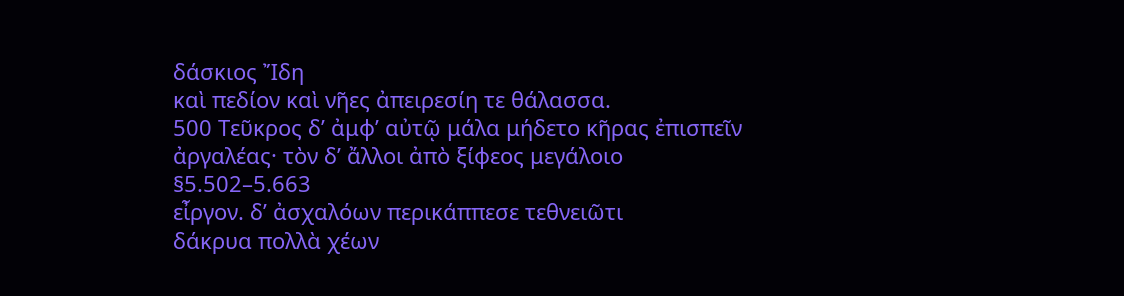δάσκιος Ἴδη
καὶ πεδίον καὶ νῆες ἀπειρεσίη τε θάλασσα.
500 Τεῦκρος δʼ ἀμφʼ αὐτῷ μάλα μήδετο κῆρας ἐπισπεῖν
ἀργαλέας· τὸν δʼ ἄλλοι ἀπὸ ξίφεος μεγάλοιο
§5.502–5.663
εἶργον. δʼ ἀσχαλόων περικάππεσε τεθνειῶτι
δάκρυα πολλὰ χέων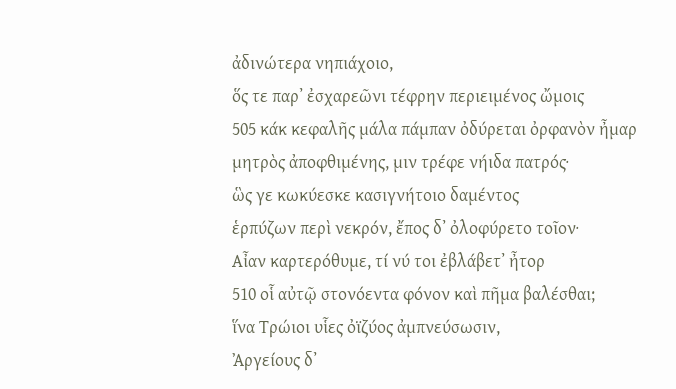ἀδινώτερα νηπιάχοιο,
ὅς τε παρʼ ἐσχαρεῶνι τέφρην περιειμένος ὤμοις
505 κάκ κεφαλῆς μάλα πάμπαν ὀδύρεται ὀρφανὸν ἦμαρ
μητρὸς ἀποφθιμένης, μιν τρέφε νήιδα πατρός·
ὣς γε κωκύεσκε κασιγνήτοιο δαμέντος
ἑρπύζων περὶ νεκρόν, ἔπος δʼ ὀλοφύρετο τοῖον·
Αἶαν καρτερόθυμε, τί νύ τοι ἐβλάβετʼ ἦτορ
510 οἷ αὐτῷ στονόεντα φόνον καὶ πῆμα βαλέσθαι;
ἵνα Τρώιοι υἷες ὀϊζύος ἀμπνεύσωσιν,
Ἀργείους δʼ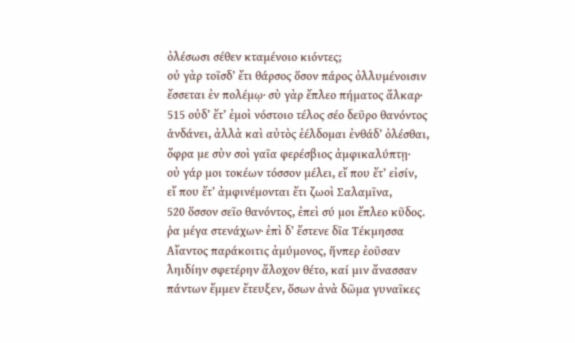ὀλέσωσι σέθεν κταμένοιο κιόντες;
οὐ γὰρ τοῖσδʼ ἔτι θάρσος ὅσον πάρος ὀλλυμένοισιν
ἔσσεται ἐν πολέμῳ· σὺ γὰρ ἔπλεο πήματος ἄλκαρ·
515 οὐδʼ ἔτʼ ἐμοὶ νόστοιο τέλος σέο δεῦρο θανόντος
ἁνδάνει, ἀλλὰ καὶ αὐτὸς ἐέλδομαι ἐνθάδʼ ὀλέσθαι,
ὄφρα με σὺν σοὶ γαῖα φερέσβιος ἀμφικαλύπτῃ·
οὐ γάρ μοι τοκέων τόσσον μέλει, εἴ που ἔτʼ εἰσίν,
εἴ που ἔτʼ ἀμφινέμονται ἔτι ζωοὶ Σαλαμῖνα,
520 ὅσσον σεῖο θανόντος, ἐπεὶ σύ μοι ἔπλεο κῦδος.
ῥα μέγα στενάχων· ἐπὶ δʼ ἔστενε δῖα Τέκμησσα
Αἴαντος παράκοιτις ἀμύμονος, ἥνπερ ἐοῦσαν
ληιδίην σφετέρην ἄλοχον θέτο, καί μιν ἄνασσαν
πάντων ἔμμεν ἔτευξεν, ὅσων ἀνὰ δῶμα γυναῖκες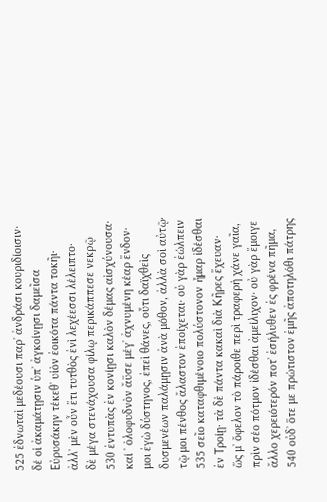525 ἐδνωταὶ μεδέουσι παρʼ ἀνδράσι κουριδίοισιν·
δέ οἱ ἀκαμάτῃσιν ὑπʼ ἀγκοίνῃσι δαμεῖσα
Εὐρυσάκην τέκεθʼ υἱὸν ἐοικότα πάντα τοκῆι·
ἀλλʼ μὲν οὖν ἔτι τυτθὸς ἐνὶ λεχέεσσι λέλειπτο·
δὲ μέγα στενάχουσα φίλῳ περικάππεσε νεκρῷ
530 ἐντυπὰς ἐν κονίῃσι καλὸν δέμας αἰσχύνουσα·
καί ʼ ὀλοφυδνὸν ἄϋσε μέγʼ ἀχνυμένη κέαρ ἔνδον·
μοι ἐγὼ δύστηνος, ἐπεὶ θάνες, οὔτι δαϊχθεὶς
δυσμενέων παλάμῃσιν ἀνὰ μόθον, ἀλλὰ σοὶ αὐτῷ·
τῷ μοι πένθος ἄλαστον ἐποίχεται· οὐ γὰρ ἐώλπειν
535 σεῖο καταφθιμένοιο πολύστονον ἦμαρ ἰδέσθαι
ἐν Τροίῃ· τὰ δὲ πάντα κακαὶ διὰ Κῆρες ἔχευαν·
ὥς μʼ ὄφελον τὸ πάροιθε περὶ τραφερὴ χάνε γαῖα,
πρὶν σέο πότμον ἰδέσθαι ἀμείλιχον· οὐ γὰρ ἔμοιγε
ἄλλο χερειότερόν ποτʼ ἐσήλυθεν ἐς φρένα πῆμα,
540 οὐδʼ ὅτε με πρώτιστον ἐμῆς ἀποτηλόθι πάτρης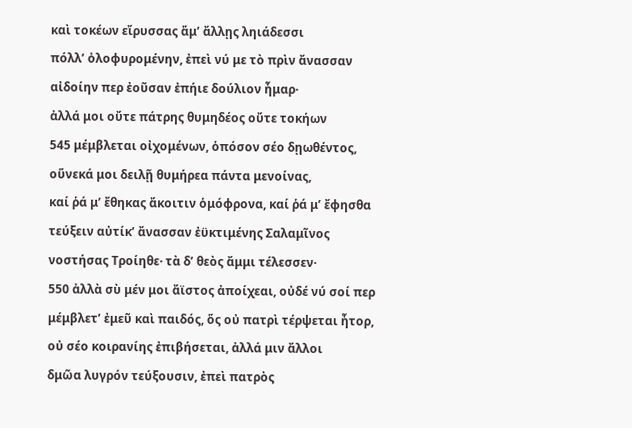καὶ τοκέων εἴρυσσας ἅμʼ ἄλλῃς ληιάδεσσι
πόλλʼ ὀλοφυρομένην, ἐπεὶ νύ με τὸ πρὶν ἄνασσαν
αἰδοίην περ ἐοῦσαν ἐπήιε δούλιον ἦμαρ·
ἀλλά μοι οὔτε πάτρης θυμηδέος οὔτε τοκήων
545 μέμβλεται οἰχομένων, ὁπόσον σέο δῃωθέντος,
οὕνεκά μοι δειλῇ θυμήρεα πάντα μενοίνας,
καί ῥά μʼ ἔθηκας ἄκοιτιν ὁμόφρονα, καί ῥά μʼ ἔφησθα
τεύξειν αὐτίκʼ ἄνασσαν ἐϋκτιμένης Σαλαμῖνος
νοστήσας Τροίηθε· τὰ δʼ θεὸς ἄμμι τέλεσσεν·
550 ἀλλὰ σὺ μέν μοι ἄϊστος ἀποίχεαι, οὐδέ νύ σοί περ
μέμβλετʼ ἐμεῦ καὶ παιδός, ὅς οὐ πατρὶ τέρψεται ἦτορ,
οὐ σέο κοιρανίης ἐπιβήσεται, ἀλλά μιν ἄλλοι
δμῶα λυγρόν τεύξουσιν, ἐπεὶ πατρὸς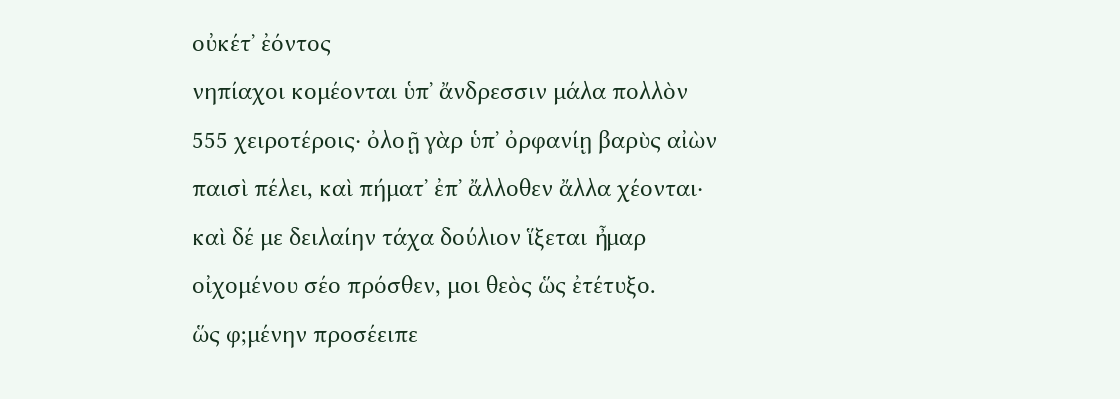οὐκέτʼ ἐόντος
νηπίαχοι κομέονται ὑπʼ ἄνδρεσσιν μάλα πολλὸν
555 χειροτέροις· ὀλοῇ γὰρ ὑπʼ ὀρφανίῃ βαρὺς αἰὼν
παισὶ πέλει, καὶ πήματʼ ἐπʼ ἄλλοθεν ἄλλα χέονται·
καὶ δέ με δειλαίην τάχα δούλιον ἵξεται ἦμαρ
οἰχομένου σέο πρόσθεν, μοι θεὸς ὥς ἐτέτυξο.
ὥς φ;μένην προσέειπε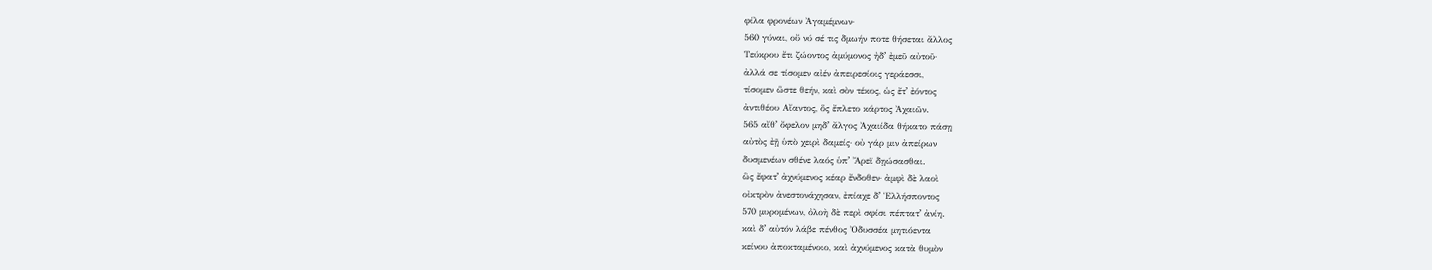φίλα φρονέων Ἀγαμέμνων·
560 γύναι, οὔ νύ σέ τις δμωήν ποτε θήσεται ἄλλος
Τεύκρου ἔτι ζώοντος ἀμύμονος ἠδʼ ἐμεῦ αὐτοῦ·
ἀλλά σε τίσομεν αἰέν ἀπειρεσίοις γεράεσσι,
τίσομεν ὥστε θεήν, καὶ σὸν τέκος, ὡς ἔτʼ ἐόντος
ἀντιθέου Αἴαντος, ὅς ἔπλετο κάρτος Ἀχαιῶν.
565 αἴθʼ ὄφελον μηδʼ ἄλγος Ἀχαιίδα θήκατο πάσῃ
αὐτὸς ἐῇ ὑπὸ χειρὶ δαμείς· οὐ γάρ μιν ἀπείρων
δυσμενέων σθένε λαός ὑπʼ Ἄρεϊ δῃώσασθαι.
ὣς ἔφατʼ ἀχνύμενος κέαρ ἔνδοθεν· ἀμφὶ δὲ λαοὶ
οἰκτρὸν ἀνεστονάχησαν, ἐπίαχε δʼ Ἑλλήσποντος
570 μυρομένων, ὀλοὴ δὲ περὶ σφίσι πέπτατʼ ἀνίη.
καὶ δʼ αὐτόν λάβε πένθος Ὀδυσσέα μητιόεντα
κείνου ἀποκταμένοιο, καὶ ἀχνύμενος κατὰ θυμὸν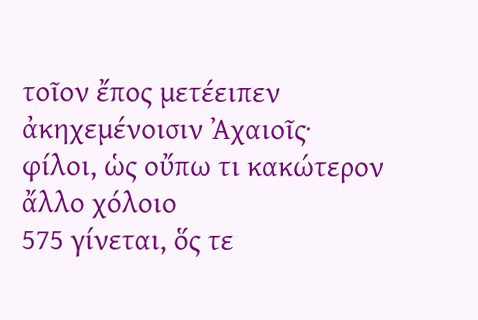τοῖον ἔπος μετέειπεν ἀκηχεμένοισιν Ἀχαιοῖς·
φίλοι, ὡς οὔπω τι κακώτερον ἄλλο χόλοιο
575 γίνεται, ὅς τε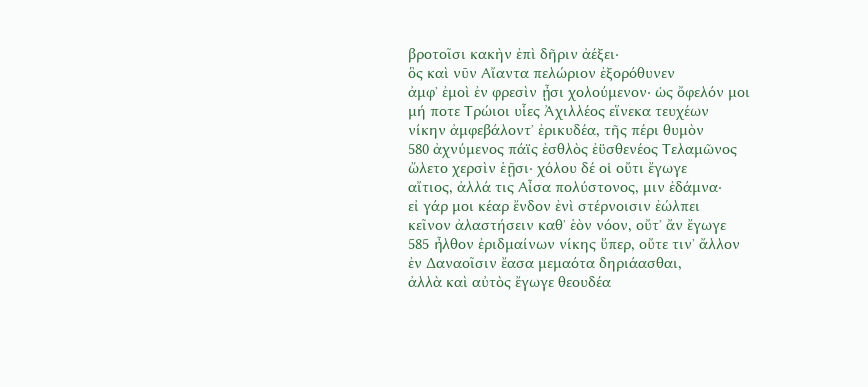βροτοῖσι κακὴν ἐπὶ δῆριν ἀέξει·
ὃς καὶ νῦν Αἴαντα πελώριον ἐξορόθυνεν
ἀμφʼ ἐμοὶ ἐν φρεσὶν ᾖσι χολούμενον· ὡς ὄφελόν μοι
μή ποτε Τρώιοι υἷες Ἀχιλλέος εἵνεκα τευχέων
νίκην ἀμφεβάλοντʼ ἐρικυδέα, τῆς πέρι θυμὸν
580 ἀχνύμενος πάϊς ἐσθλὸς ἐϋσθενέος Τελαμῶνος
ὤλετο χερσὶν ἑῇσι· χόλου δέ οἱ οὔτι ἔγωγε
αἴτιος, ἀλλά τις Αἶσα πολύστονος, μιν ἐδάμνα·
εἰ γάρ μοι κέαρ ἔνδον ἐνὶ στέρνοισιν ἐώλπει
κεῖνον ἀλαστήσειν καθʼ ἑὸν νόον, οὔτʼ ἄν ἔγωγε
585 ἦλθον ἐριδμαίνων νίκης ὕπερ, οὔτε τινʼ ἄλλον
ἐν Δαναοῖσιν ἔασα μεμαότα δηριάασθαι,
ἀλλὰ καὶ αὐτὸς ἔγωγε θεουδέα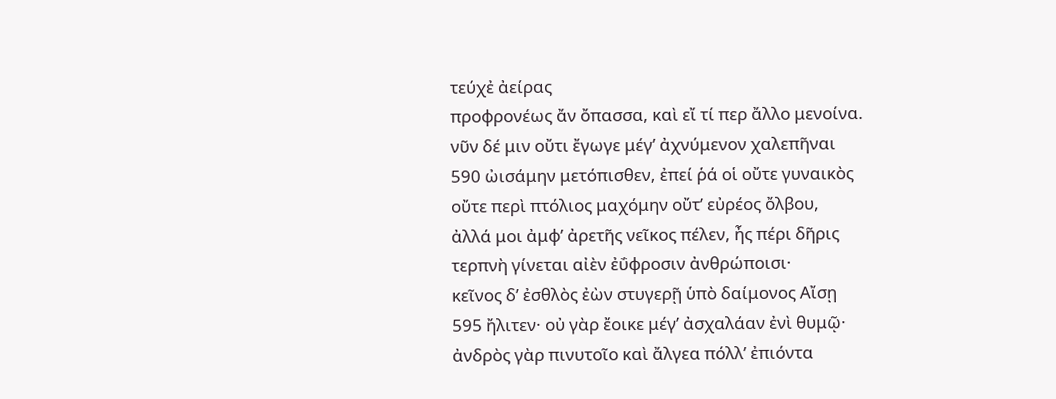τεύχἐ ἀείρας
προφρονέως ἄν ὄπασσα, καὶ εἴ τί περ ἄλλο μενοίνα.
νῦν δέ μιν οὔτι ἔγωγε μέγʼ ἀχνύμενον χαλεπῆναι
590 ὠισάμην μετόπισθεν, ἐπεί ῥά οἱ οὔτε γυναικὸς
οὔτε περὶ πτόλιος μαχόμην οὔτʼ εὐρέος ὄλβου,
ἀλλά μοι ἀμφʼ ἀρετῆς νεῖκος πέλεν, ἦς πέρι δῆρις
τερπνὴ γίνεται αἰὲν ἐΰφροσιν ἀνθρώποισι·
κεῖνος δʼ ἐσθλὸς ἐὼν στυγερῇ ὑπὸ δαίμονος Αἴσῃ
595 ἤλιτεν· οὐ γὰρ ἔοικε μέγʼ ἀσχαλάαν ἐνὶ θυμῷ·
ἀνδρὸς γὰρ πινυτοῖο καὶ ἄλγεα πόλλʼ ἐπιόντα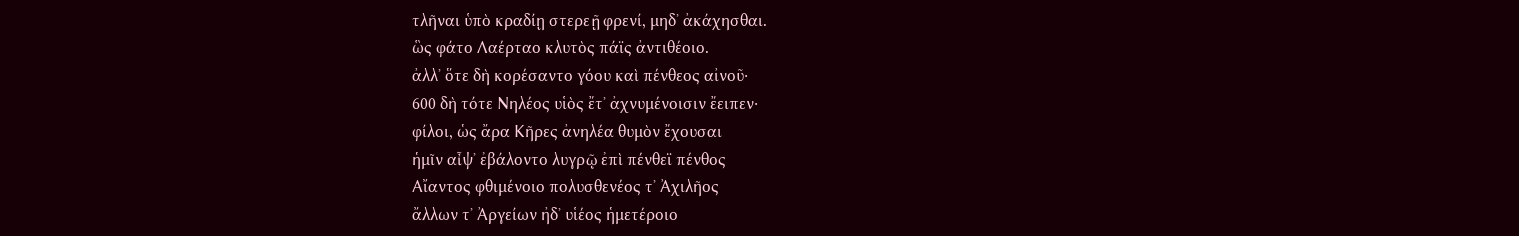τλῆναι ὑπὸ κραδίῃ στερεῇ φρενί, μηδʼ ἀκάχησθαι.
ὣς φάτο Λαέρταο κλυτὸς πάϊς ἀντιθέοιο.
ἀλλʼ ὅτε δὴ κορέσαντο γόου καὶ πένθεος αἰνοῦ·
600 δὴ τότε Νηλέος υἱὸς ἔτʼ ἀχνυμένοισιν ἔειπεν·
φίλοι, ὡς ἄρα Κῆρες ἀνηλέα θυμὸν ἔχουσαι
ἡμῖν αἶψʼ ἐβάλοντο λυγρῷ ἐπὶ πένθεϊ πένθος
Αἴαντος φθιμένοιο πολυσθενέος τʼ Ἀχιλῆος
ἄλλων τʼ Ἀργείων ἠδʼ υἱέος ἡμετέροιο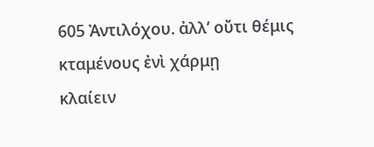605 Ἀντιλόχου. ἀλλʼ οὔτι θέμις κταμένους ἐνὶ χάρμῃ
κλαίειν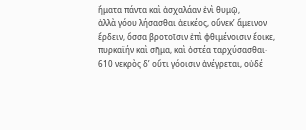ἤματα πάντα καὶ ἀσχαλάαν ἐνὶ θυμῷ,
ἀλλὰ γόου λήσασθαι ἀεικέος, οὕνεκʼ ἄμεινον
ἕρδειν, ὅσσα βροτοῖσιν ἐπὶ φθιμένοισιν ἔοικε,
πυρκαϊήν καὶ σῆμα, καὶ ὀστέα ταρχύσασθαι·
610 νεκρὸς δʼ οὔτι γόοισιν ἀνέγρεται, οὐδέ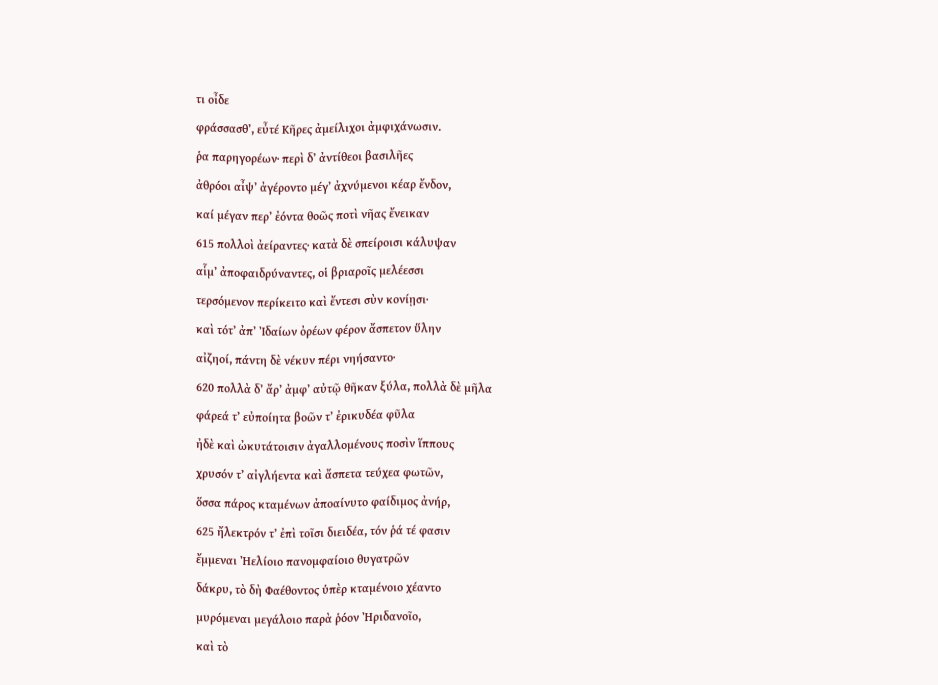τι οἶδε
φράσσασθʼ, εὖτέ Κῆρες ἀμείλιχοι ἀμφιχάνωσιν.
ῥα παρηγορέων· περὶ δʼ ἀντίθεοι βασιλῆες
ἀθρόοι αἶψʼ ἀγέροντο μέγʼ ἀχνύμενοι κέαρ ἔνδον,
καί μέγαν περʼ ἐόντα θοῶς ποτὶ νῆας ἔνεικαν
615 πολλοὶ ἀείραντες· κατὰ δὲ σπείροισι κάλυψαν
αἷμʼ ἀποφαιδρύναντες, οἱ βριαροῖς μελέεσσι
τερσόμενον περίκειτο καὶ ἔντεσι σὺν κονίῃσι·
καὶ τότʼ ἀπʼ Ἰδαίων ὀρέων φέρον ἄσπετον ὕλην
αἰζηοί, πάντη δὲ νέκυν πέρι νηήσαντο·
620 πολλὰ δʼ ἄρʼ ἀμφʼ αὐτῷ θῆκαν ξύλα, πολλὰ δὲ μῆλα
φάρεά τʼ εὐποίητα βοῶν τʼ ἐρικυδέα φῦλα
ἠδὲ καὶ ὠκυτάτοισιν ἀγαλλομένους ποσὶν ἵππους
χρυσόν τʼ αἰγλήεντα καὶ ἄσπετα τεύχεα φωτῶν,
ὅσσα πάρος κταμένων ἀποαίνυτο φαίδιμος ἀνήρ,
625 ἤλεκτρόν τʼ ἐπὶ τοῖσι διειδέα, τόν ῥά τέ φασιν
ἔμμεναι Ἠελίοιο πανομφαίοιο θυγατρῶν
δάκρυ, τὸ δὴ Φαέθοντος ὑπὲρ κταμένοιο χέαντο
μυρόμεναι μεγάλοιο παρὰ ῥόον Ἠριδανοῖο,
καὶ τὸ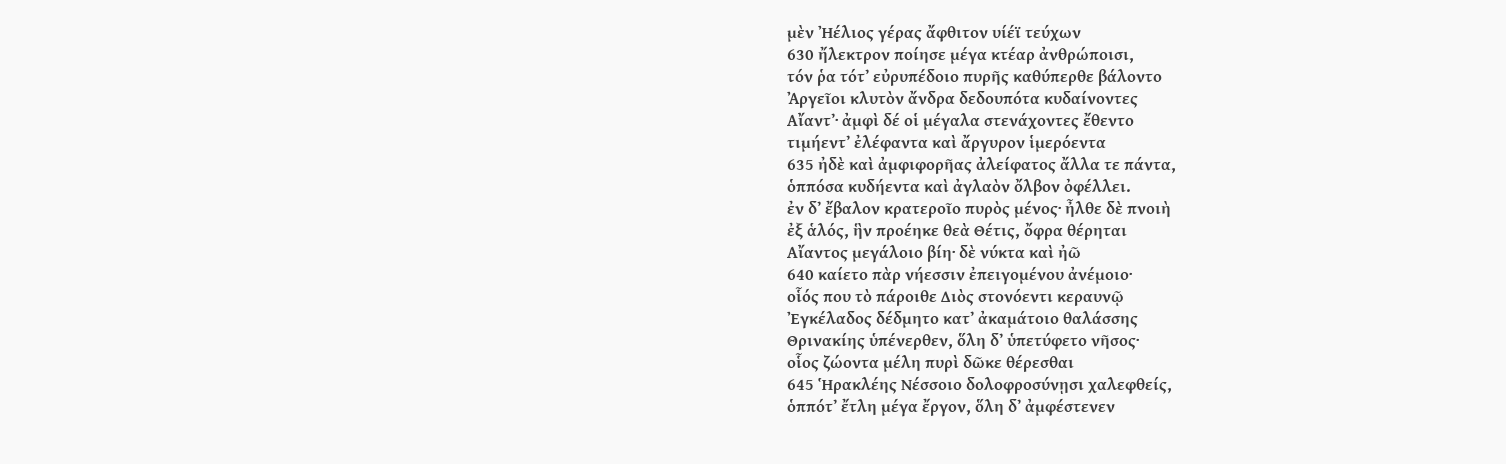μὲν Ἠέλιος γέρας ἄφθιτον υίέϊ τεύχων
630 ἤλεκτρον ποίησε μέγα κτέαρ ἀνθρώποισι,
τόν ῥα τότʼ εὐρυπέδοιο πυρῆς καθύπερθε βάλοντο
Ἀργεῖοι κλυτὸν ἄνδρα δεδουπότα κυδαίνοντες
Αἴαντʼ· ἀμφὶ δέ οἱ μέγαλα στενάχοντες ἔθεντο
τιμήεντʼ ἐλέφαντα καὶ ἄργυρον ἱμερόεντα
635 ἠδὲ καὶ ἀμφιφορῆας ἀλείφατος ἄλλα τε πάντα,
ὁππόσα κυδήεντα καὶ ἀγλαὸν ὄλβον ὀφέλλει.
ἐν δʼ ἔβαλον κρατεροῖο πυρὸς μένος· ἦλθε δὲ πνοιὴ
ἐξ ἁλός, ἣν προέηκε θεὰ Θέτις, ὄφρα θέρηται
Αἴαντος μεγάλοιο βίη· δὲ νύκτα καὶ ἠῶ
640 καίετο πὰρ νήεσσιν ἐπειγομένου ἀνέμοιο·
οἷός που τὸ πάροιθε Διὸς στονόεντι κεραυνῷ
Ἐγκέλαδος δέδμητο κατʼ ἀκαμάτοιο θαλάσσης
Θρινακίης ὑπένερθεν, ὅλη δʼ ὑπετύφετο νῆσος·
οἷος ζώοντα μέλη πυρὶ δῶκε θέρεσθαι
645 Ἡρακλέης Νέσσοιο δολοφροσύνῃσι χαλεφθείς,
ὁππότʼ ἔτλη μέγα ἔργον, ὅλη δʼ ἀμφέστενεν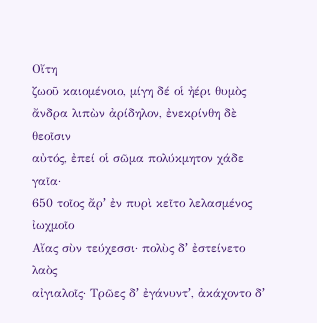Οἴτη
ζωοῦ καιομένοιο, μίγη δέ οἱ ἠέρι θυμὸς
ἄνδρα λιπὼν ἀρίδηλον, ἐνεκρίνθη δὲ θεοῖσιν
αὐτός, ἐπεί οἱ σῶμα πολύκμητον χάδε γαῖα·
650 τοῖος ἄρʼ ἐν πυρὶ κεῖτο λελασμένος ἰωχμοῖο
Αἴας σὺν τεύχεσσι· πολὺς δʼ ἐστείνετο λαὸς
αἰγιαλοῖς· Τρῶες δʼ ἐγάνυντʼ, ἀκάχοντο δʼ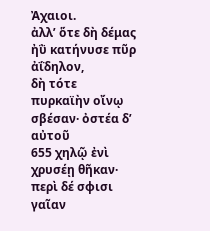Ἀχαιοι.
ἀλλʼ ὅτε δὴ δέμας ἠῢ κατήνυσε πῦρ ἀΐδηλον,
δὴ τότε πυρκαϊὴν οἴνῳ σβέσαν· ὀστέα δʼ αὐτοῦ
655 χηλῷ ἐνὶ χρυσέῃ θῆκαν· περὶ δέ σφισι γαῖαν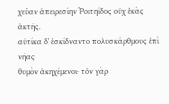χεῦαν ἀπειρεσίην Ῥοιτηίδος οὐχ ἑκὰς ἀκτῆς.
αὐτίκα δʼ ἐσκίδναντο πολυσκάρθμους ἐπὶ νῆας
θυμὸν ἀκηχέμενοι· τὀν γὰρ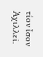τίον ἶσον Ἀχιλλεῖ.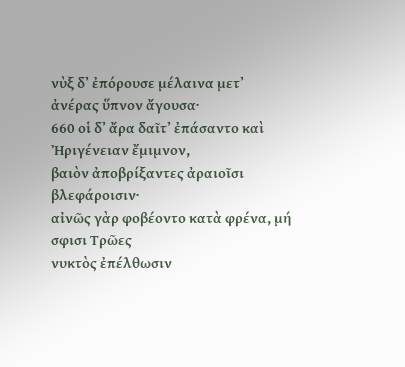νὺξ δʼ ἐπόρουσε μέλαινα μετʼ ἀνέρας ὕπνον ἄγουσα·
660 οἱ δʼ ἄρα δαῖτʼ ἐπάσαντο καὶ Ἠριγένειαν ἔμιμνον,
βαιὸν ἀποβρίξαντες ἀραιοῖσι βλεφάροισιν·
αἰνῶς γὰρ φοβέοντο κατὰ φρένα, μή σφισι Τρῶες
νυκτὸς ἐπέλθωσιν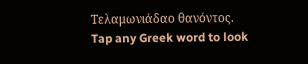Τελαμωνιάδαο θανόντος.
Tap any Greek word to look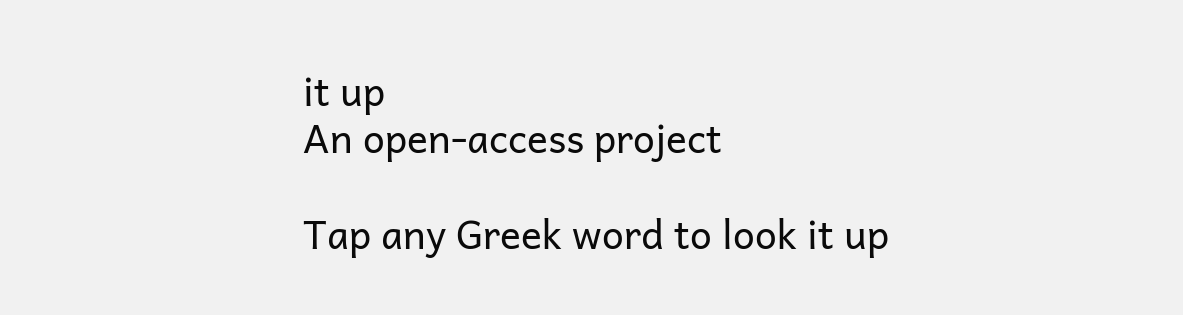it up
An open-access project

Tap any Greek word to look it up